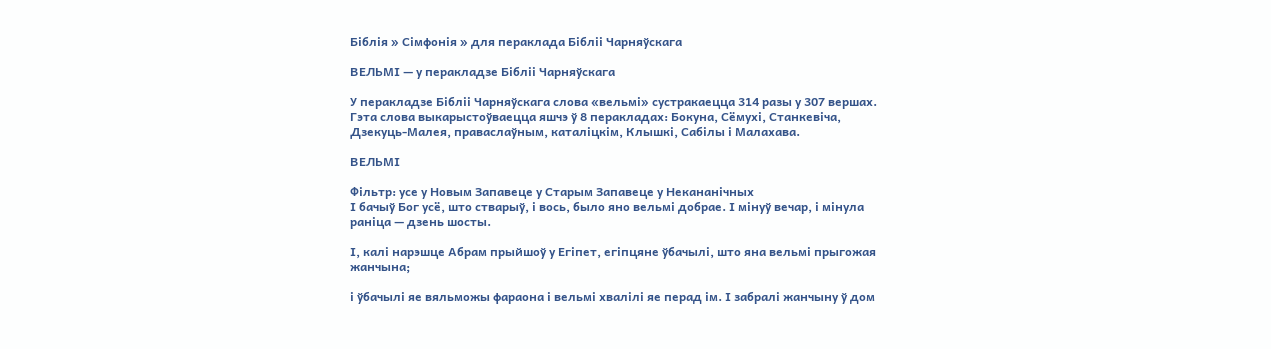Біблія » Сімфонія » для пераклада Бібліі Чарняўскага

ВЕЛЬМІ — у перакладзе Бібліі Чарняўскага

У перакладзе Бібліі Чарняўскага слова «вельмі» сустракаецца 314 разы у 307 вершах.
Гэта слова выкарыстоўваецца яшчэ ў 8 перакладах: Бокуна, Сёмухі, Станкевіча, Дзекуць-Малея, праваслаўным, каталіцкім, Клышкi, Сабілы і Малахава.

ВЕЛЬМІ

Фільтр: усе у Новым Запавеце у Старым Запавеце у Некананічных
І бачыў Бог усё, што стварыў, і вось, было яно вельмі добрае. І мінуў вечар, і мінула раніца — дзень шосты.

І, калі нарэшце Абрам прыйшоў у Егіпет, егіпцяне ўбачылі, што яна вельмі прыгожая жанчына;

і ўбачылі яе вяльможы фараона і вельмі хвалілі яе перад ім. І забралі жанчыну ў дом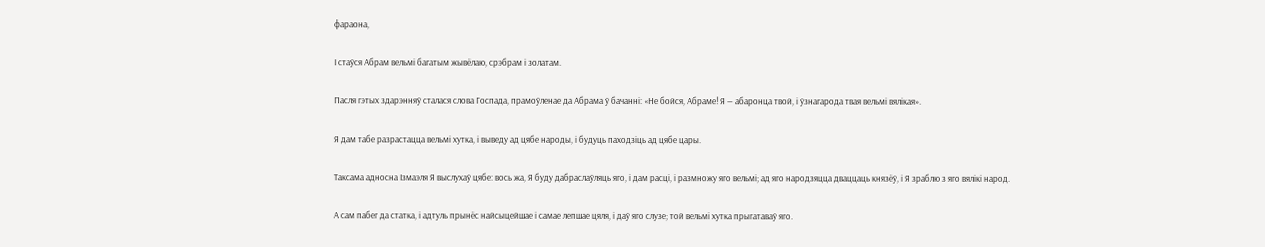фараона,

І стаўся Абрам вельмі багатым жывёлаю, срэбрам і золатам.

Пасля гэтых здарэнняў сталася слова Госпада, прамоўленае да Абрама ў бачанні: «Не бойся, Абраме! Я — абаронца твой, і ўзнагарода твая вельмі вялікая».

Я дам табе разрастацца вельмі хутка, і выведу ад цябе народы, і будуць паходзіць ад цябе цары.

Таксама адносна Ізмаэля Я выслухаў цябе: вось жа, Я буду дабраслаўляць яго, і дам расці, і размножу яго вельмі; ад яго народзяцца дваццаць князёў, і Я зраблю з яго вялікі народ.

А сам пабег да статка, і адтуль прынёс найсыцейшае і самае лепшае цяля, і даў яго слузе; той вельмі хутка прыгатаваў яго.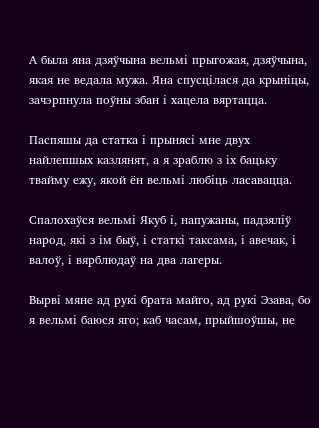А была яна дзяўчына вельмі прыгожая, дзяўчына, якая не ведала мужа. Яна спусцілася да крыніцы, зачэрпнула поўны збан і хацела вяртацца.

Паспяшы да статка і прынясі мне двух найлепшых казлянят, а я зраблю з іх бацьку твайму ежу, якой ён вельмі любіць ласавацца.

Спалохаўся вельмі Якуб і, напужаны, падзяліў народ, які з ім быў, і статкі таксама, і авечак, і валоў, і вярблюдаў на два лагеры.

Вырві мяне ад рукі брата майго, ад рукі Эзава, бо я вельмі баюся яго; каб часам, прыйшоўшы, не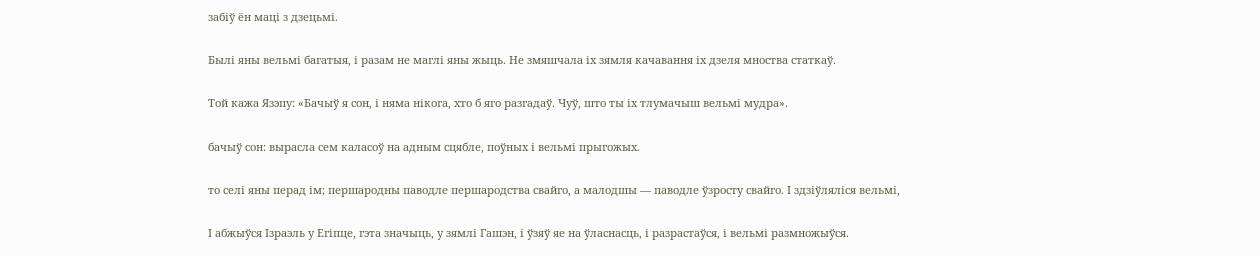забіў ён маці з дзецьмі.

Былі яны вельмі багатыя, і разам не маглі яны жыць. Не змяшчала іх зямля качавання іх дзеля мноства статкаў.

Той кажа Язэпу: «Бачыў я сон, і няма нікога, хто б яго разгадаў. Чуў, што ты іх тлумачыш вельмі мудра».

бачыў сон: вырасла сем каласоў на адным сцябле, поўных і вельмі прыгожых.

то селі яны перад ім; першародны паводле першародства свайго, а малодшы — паводле ўзросту свайго. І здзіўляліся вельмі,

І абжыўся Ізраэль у Егіпце, гэта значыць, у зямлі Гашэн, і ўзяў яе на ўласнасць, і разрастаўся, і вельмі размножыўся.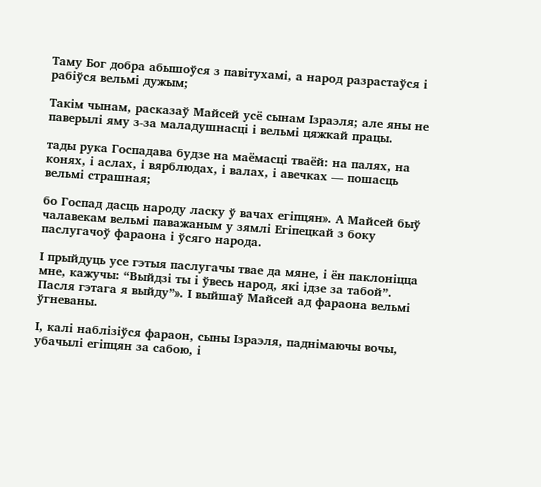Таму Бог добра абышоўся з павітухамі, а народ разрастаўся і рабіўся вельмі дужым;

Такім чынам, расказаў Майсей усё сынам Ізраэля; але яны не паверылі яму з-за маладушнасці і вельмі цяжкай працы.

тады рука Госпадава будзе на маёмасці тваёй: на палях, на конях, і аслах, і вярблюдах, і валах, і авечках — пошасць вельмі страшная;

бо Госпад дасць народу ласку ў вачах егіпцян». А Майсей быў чалавекам вельмі паважаным у зямлі Егіпецкай з боку паслугачоў фараона і ўсяго народа.

І прыйдуць усе гэтыя паслугачы твае да мяне, і ён паклоніцца мне, кажучы: “Выйдзі ты і ўвесь народ, які ідзе за табой”. Пасля гэтага я выйду”». І выйшаў Майсей ад фараона вельмі ўгневаны.

І, калі наблізіўся фараон, сыны Ізраэля, паднімаючы вочы, убачылі егіпцян за сабою, і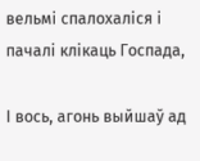вельмі спалохаліся і пачалі клікаць Госпада,

І вось, агонь выйшаў ад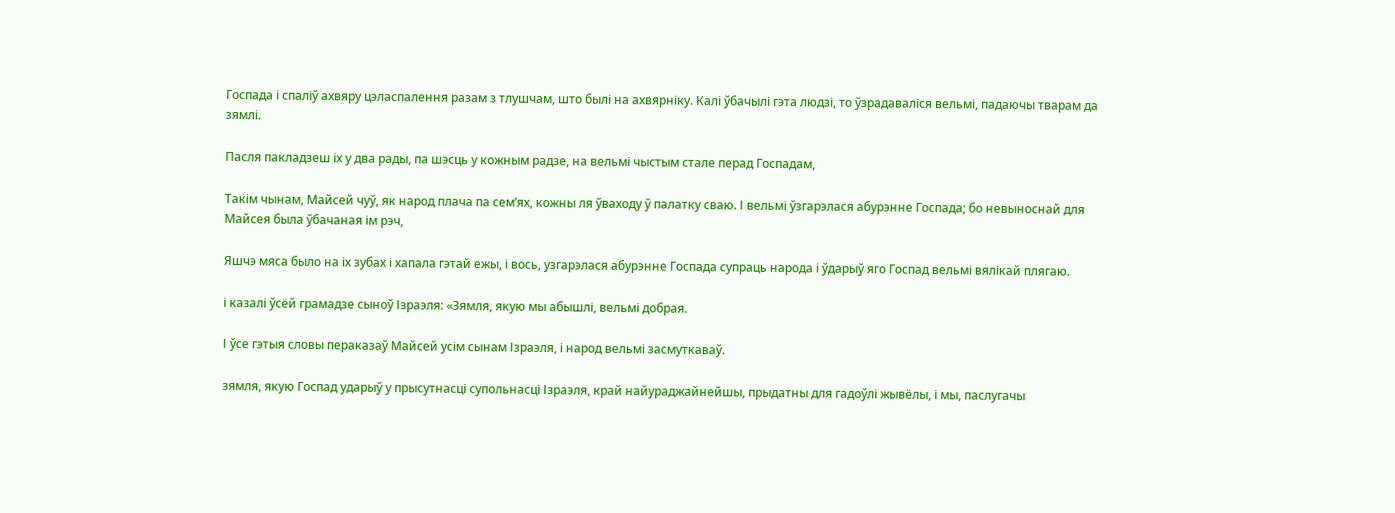Госпада і спаліў ахвяру цэласпалення разам з тлушчам, што былі на ахвярніку. Калі ўбачылі гэта людзі, то ўзрадаваліся вельмі, падаючы тварам да зямлі.

Пасля пакладзеш іх у два рады, па шэсць у кожным радзе, на вельмі чыстым стале перад Госпадам,

Такім чынам, Майсей чуў, як народ плача па сем’ях, кожны ля ўваходу ў палатку сваю. І вельмі ўзгарэлася абурэнне Госпада; бо невыноснай для Майсея была ўбачаная ім рэч,

Яшчэ мяса было на іх зубах і хапала гэтай ежы, і вось, узгарэлася абурэнне Госпада супраць народа і ўдарыў яго Госпад вельмі вялікай плягаю.

і казалі ўсёй грамадзе сыноў Ізраэля: «Зямля, якую мы абышлі, вельмі добрая.

І ўсе гэтыя словы пераказаў Майсей усім сынам Ізраэля, і народ вельмі засмуткаваў.

зямля, якую Госпад ударыў у прысутнасці супольнасці Ізраэля, край найураджайнейшы, прыдатны для гадоўлі жывёлы, і мы, паслугачы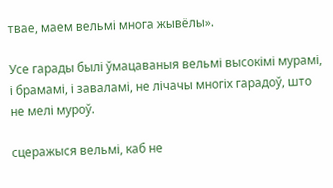твае, маем вельмі многа жывёлы».

Усе гарады былі ўмацаваныя вельмі высокімі мурамі, і брамамі, і заваламі, не лічачы многіх гарадоў, што не мелі муроў.

сцеражыся вельмі, каб не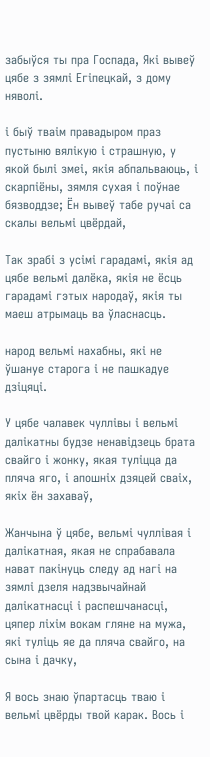забыўся ты пра Госпада, Які вывеў цябе з зямлі Егіпецкай, з дому няволі.

і быў тваім правадыром праз пустыню вялікую і страшную, у якой былі змеі, якія абпальваюць, і скарпіёны, зямля сухая і поўнае бязводдзе; Ён вывеў табе ручаі са скалы вельмі цвёрдай,

Так зрабі з усімі гарадамі, якія ад цябе вельмі далёка, якія не ёсць гарадамі гэтых народаў, якія ты маеш атрымаць ва ўласнасць.

народ вельмі нахабны, які не ўшануе старога і не пашкадуе дзіцяці.

У цябе чалавек чуллівы і вельмі далікатны будзе ненавідзець брата свайго і жонку, якая туліцца да пляча яго, і апошніх дзяцей сваіх, якіх ён захаваў,

Жанчына ў цябе, вельмі чуллівая і далікатная, якая не спрабавала нават пакінуць следу ад нагі на зямлі дзеля надзвычайнай далікатнасці і распешчанасці, цяпер ліхім вокам гляне на мужа, які туліць яе да пляча свайго, на сына і дачку,

Я вось знаю ўпартасць тваю і вельмі цвёрды твой карак. Вось і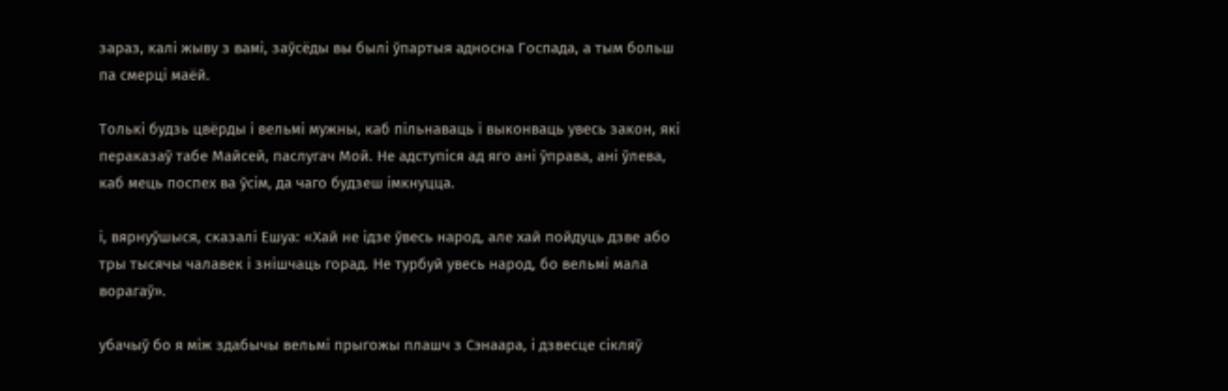зараз, калі жыву з вамі, заўсёды вы былі ўпартыя адносна Госпада, а тым больш па смерці маёй.

Толькі будзь цвёрды і вельмі мужны, каб пільнаваць і выконваць увесь закон, які пераказаў табе Майсей, паслугач Мой. Не адступіся ад яго ані ўправа, ані ўлева, каб мець поспех ва ўсім, да чаго будзеш імкнуцца.

і, вярнуўшыся, сказалі Ешуа: «Хай не ідзе ўвесь народ, але хай пойдуць дзве або тры тысячы чалавек і знішчаць горад. Не турбуй увесь народ, бо вельмі мала ворагаў».

убачыў бо я між здабычы вельмі прыгожы плашч з Сэнаара, і дзвесце сікляў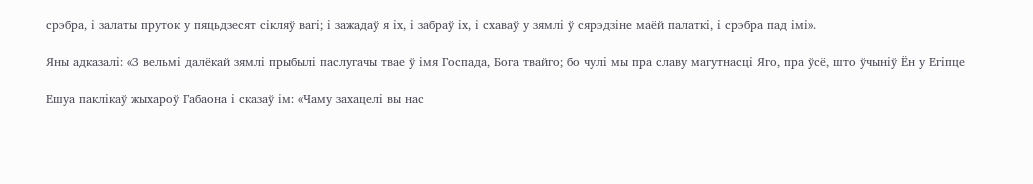срэбра, і залаты пруток у пяцьдзесят сікляў вагі; і зажадаў я іх, і забраў іх, і схаваў у зямлі ў сярэдзіне маёй палаткі, і срэбра пад імі».

Яны адказалі: «З вельмі далёкай зямлі прыбылі паслугачы твае ў імя Госпада, Бога твайго; бо чулі мы пра славу магутнасці Яго, пра ўсё, што ўчыніў Ён у Егіпце

Ешуа паклікаў жыхароў Габаона і сказаў ім: «Чаму захацелі вы нас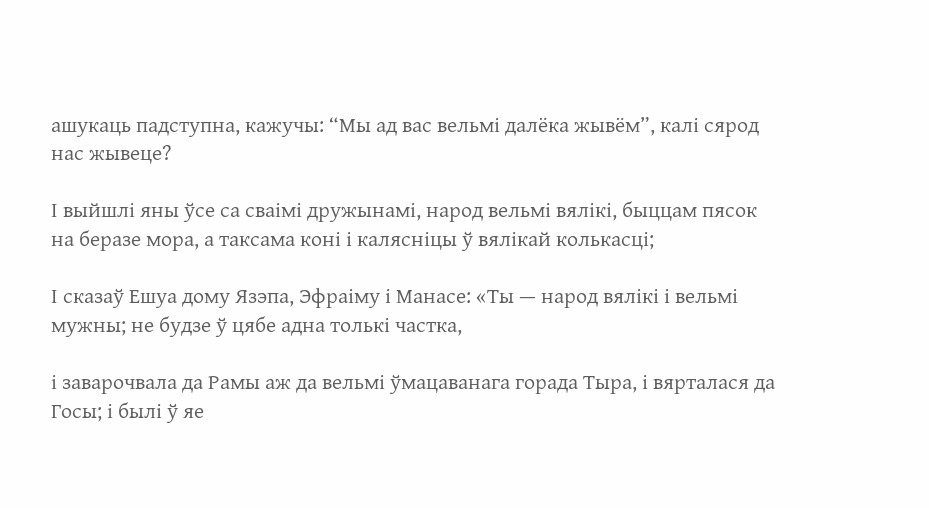ашукаць падступна, кажучы: “Мы ад вас вельмі далёка жывём”, калі сярод нас жывеце?

І выйшлі яны ўсе са сваімі дружынамі, народ вельмі вялікі, быццам пясок на беразе мора, а таксама коні і калясніцы ў вялікай колькасці;

І сказаў Ешуа дому Язэпа, Эфраіму і Манасе: «Ты — народ вялікі і вельмі мужны; не будзе ў цябе адна толькі частка,

і заварочвала да Рамы аж да вельмі ўмацаванага горада Тыра, і вярталася да Госы; і былі ў яе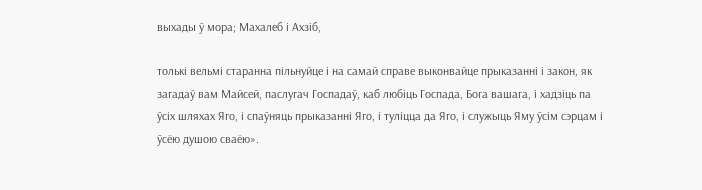выхады ў мора; Махалеб і Ахзіб,

толькі вельмі старанна пільнуйце і на самай справе выконвайце прыказанні і закон, як загадаў вам Майсей, паслугач Госпадаў, каб любіць Госпада, Бога вашага, і хадзіць па ўсіх шляхах Яго, і спаўняць прыказанні Яго, і туліцца да Яго, і служыць Яму ўсім сэрцам і ўсёю душою сваёю».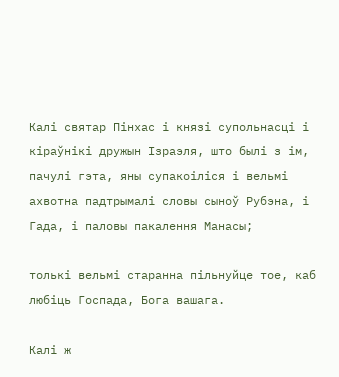Калі святар Пінхас і князі супольнасці і кіраўнікі дружын Ізраэля, што былі з ім, пачулі гэта, яны супакоіліся і вельмі ахвотна падтрымалі словы сыноў Рубэна, і Гада, і паловы пакалення Манасы;

толькі вельмі старанна пільнуйце тое, каб любіць Госпада, Бога вашага.

Калі ж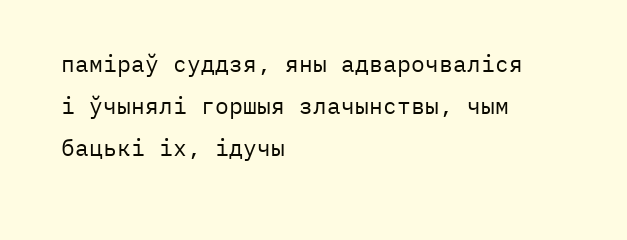паміраў суддзя, яны адварочваліся і ўчынялі горшыя злачынствы, чым бацькі іх, ідучы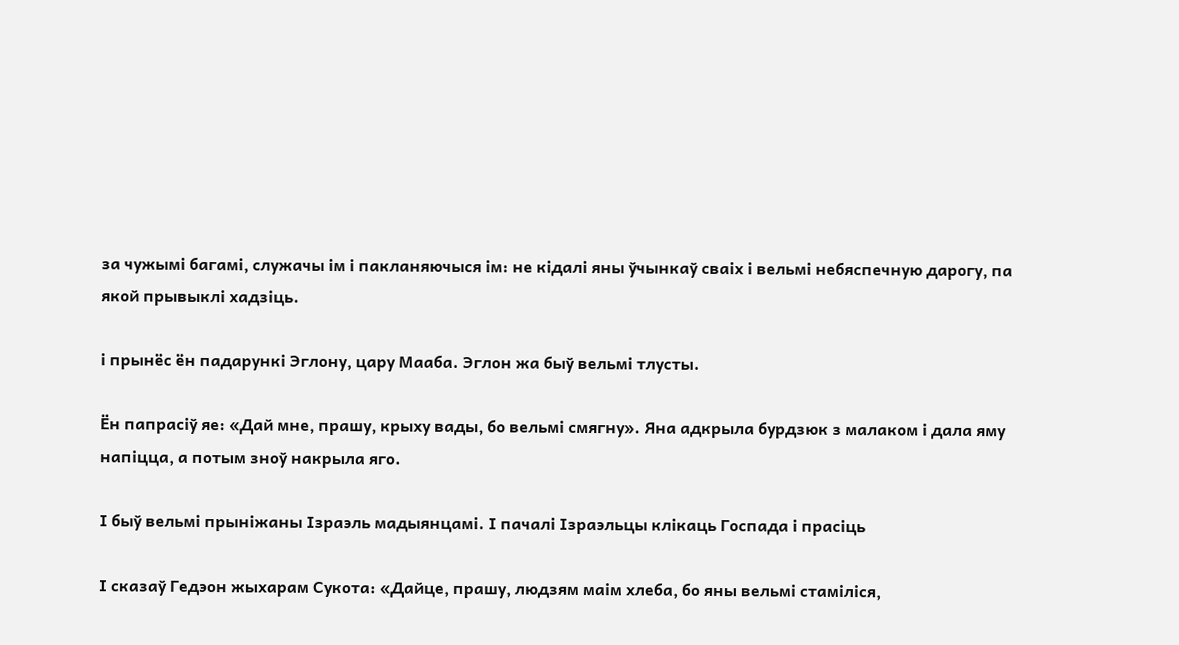за чужымі багамі, служачы ім і пакланяючыся ім: не кідалі яны ўчынкаў сваіх і вельмі небяспечную дарогу, па якой прывыклі хадзіць.

і прынёс ён падарункі Эглону, цару Мааба. Эглон жа быў вельмі тлусты.

Ён папрасіў яе: «Дай мне, прашу, крыху вады, бо вельмі смягну». Яна адкрыла бурдзюк з малаком і дала яму напіцца, а потым зноў накрыла яго.

І быў вельмі прыніжаны Ізраэль мадыянцамі. І пачалі Ізраэльцы клікаць Госпада і прасіць

І сказаў Гедэон жыхарам Сукота: «Дайце, прашу, людзям маім хлеба, бо яны вельмі стаміліся,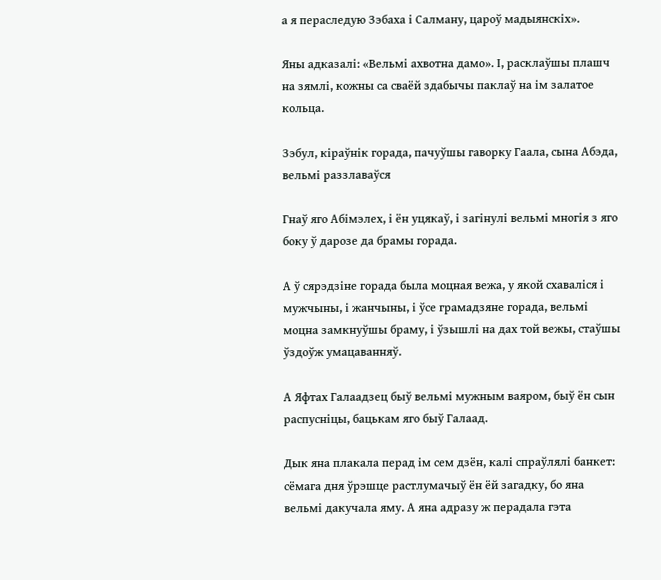а я пераследую Зэбаха і Салману, цароў мадыянскіх».

Яны адказалі: «Вельмі ахвотна дамо». І, расклаўшы плашч на зямлі, кожны са сваёй здабычы паклаў на ім залатое кольца.

Зэбул, кіраўнік горада, пачуўшы гаворку Гаала, сына Абэда, вельмі раззлаваўся

Гнаў яго Абімэлех, і ён уцякаў, і загінулі вельмі многія з яго боку ў дарозе да брамы горада.

А ў сярэдзіне горада была моцная вежа, у якой схаваліся і мужчыны, і жанчыны, і ўсе грамадзяне горада, вельмі моцна замкнуўшы браму, і ўзышлі на дах той вежы, стаўшы ўздоўж умацаванняў.

А Яфтах Галаадзец быў вельмі мужным ваяром, быў ён сын распусніцы, бацькам яго быў Галаад.

Дык яна плакала перад ім сем дзён, калі спраўлялі банкет: сёмага дня ўрэшце растлумачыў ён ёй загадку, бо яна вельмі дакучала яму. А яна адразу ж перадала гэта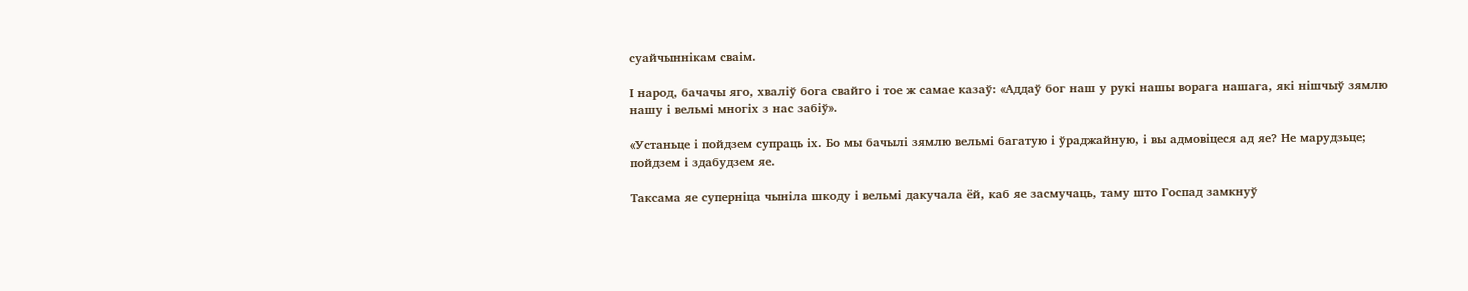суайчыннікам сваім.

І народ, бачачы яго, хваліў бога свайго і тое ж самае казаў: «Аддаў бог наш у рукі нашы ворага нашага, які нішчыў зямлю нашу і вельмі многіх з нас забіў».

«Устаньце і пойдзем супраць іх. Бо мы бачылі зямлю вельмі багатую і ўраджайную, і вы адмовіцеся ад яе? Не марудзьце; пойдзем і здабудзем яе.

Таксама яе суперніца чыніла шкоду і вельмі дакучала ёй, каб яе засмучаць, таму што Госпад замкнуў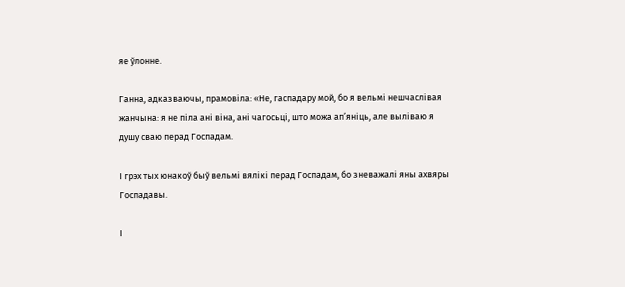яе ўлонне.

Ганна, адказваючы, прамовіла: «Не, гаспадару мой, бо я вельмі нешчаслівая жанчына: я не піла ані віна, ані чагосьці, што можа ап’яніць, але выліваю я душу сваю перад Госпадам.

І грэх тых юнакоў быў вельмі вялікі перад Госпадам, бо зневажалі яны ахвяры Госпадавы.

І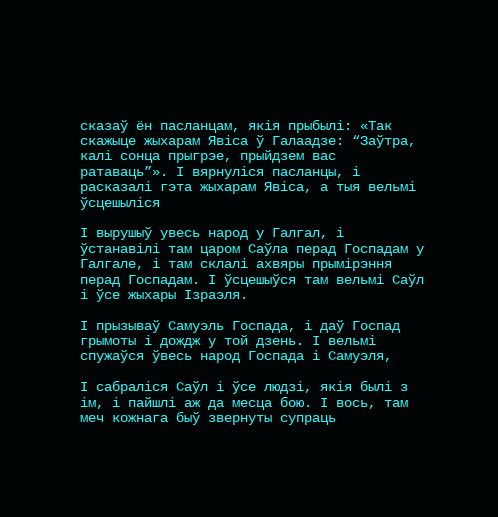сказаў ён пасланцам, якія прыбылі: «Так скажыце жыхарам Явіса ў Галаадзе: “Заўтра, калі сонца прыгрэе, прыйдзем вас ратаваць”». І вярнуліся пасланцы, і расказалі гэта жыхарам Явіса, а тыя вельмі ўсцешыліся

І вырушыў увесь народ у Галгал, і ўстанавілі там царом Саўла перад Госпадам у Галгале, і там склалі ахвяры прымірэння перад Госпадам. І ўсцешыўся там вельмі Саўл і ўсе жыхары Ізраэля.

І прызываў Самуэль Госпада, і даў Госпад грымоты і дождж у той дзень. І вельмі спужаўся ўвесь народ Госпада і Самуэля,

І сабраліся Саўл і ўсе людзі, якія былі з ім, і пайшлі аж да месца бою. І вось, там меч кожнага быў звернуты супраць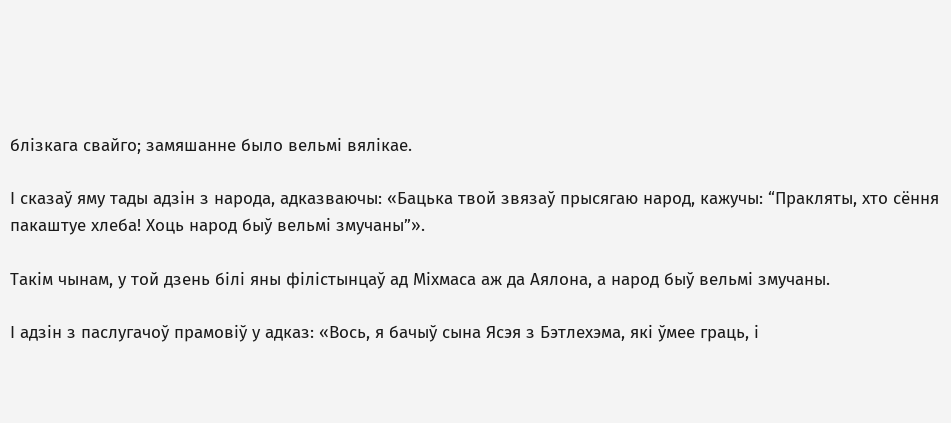блізкага свайго; замяшанне было вельмі вялікае.

І сказаў яму тады адзін з народа, адказваючы: «Бацька твой звязаў прысягаю народ, кажучы: “Пракляты, хто сёння пакаштуе хлеба! Хоць народ быў вельмі змучаны”».

Такім чынам, у той дзень білі яны філістынцаў ад Міхмаса аж да Аялона, а народ быў вельмі змучаны.

І адзін з паслугачоў прамовіў у адказ: «Вось, я бачыў сына Ясэя з Бэтлехэма, які ўмее граць, і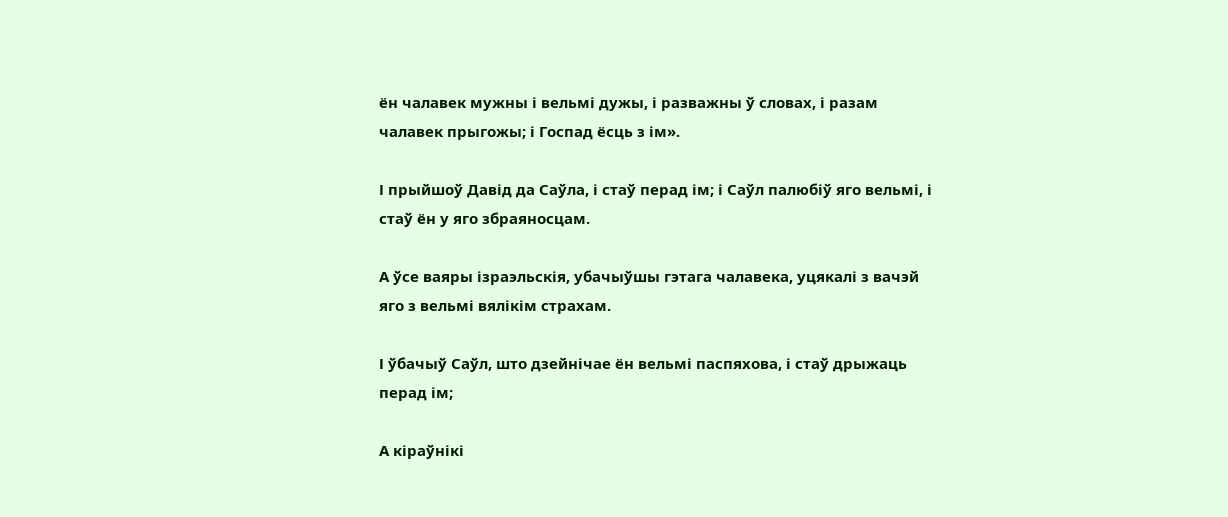ён чалавек мужны і вельмі дужы, і разважны ў словах, і разам чалавек прыгожы; і Госпад ёсць з ім».

І прыйшоў Давід да Саўла, і стаў перад ім; і Саўл палюбіў яго вельмі, і стаў ён у яго збраяносцам.

А ўсе ваяры ізраэльскія, убачыўшы гэтага чалавека, уцякалі з вачэй яго з вельмі вялікім страхам.

І ўбачыў Саўл, што дзейнічае ён вельмі паспяхова, і стаў дрыжаць перад ім;

А кіраўнікі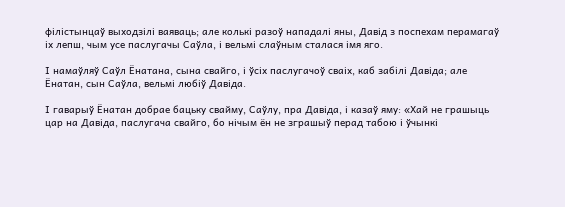філістынцаў выходзілі ваяваць; але колькі разоў нападалі яны, Давід з поспехам перамагаў іх лепш, чым усе паслугачы Саўла, і вельмі слаўным сталася імя яго.

І намаўляў Саўл Ёнатана, сына свайго, і ўсіх паслугачоў сваіх, каб забілі Давіда; але Ёнатан, сын Саўла, вельмі любіў Давіда.

І гаварыў Ёнатан добрае бацьку свайму, Саўлу, пра Давіда, і казаў яму: «Хай не грашыць цар на Давіда, паслугача свайго, бо нічым ён не зграшыў перад табою і ўчынкі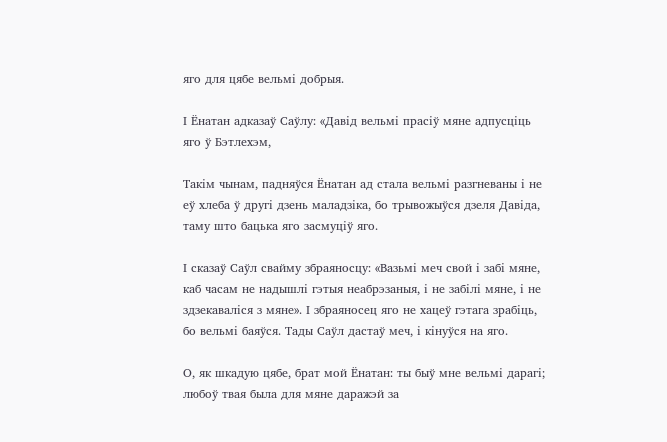яго для цябе вельмі добрыя.

І Ёнатан адказаў Саўлу: «Давід вельмі прасіў мяне адпусціць яго ў Бэтлехэм,

Такім чынам, падняўся Ёнатан ад стала вельмі разгневаны і не еў хлеба ў другі дзень маладзіка, бо трывожыўся дзеля Давіда, таму што бацька яго засмуціў яго.

І сказаў Саўл свайму збраяносцу: «Вазьмі меч свой і забі мяне, каб часам не надышлі гэтыя неабрэзаныя, і не забілі мяне, і не здзекаваліся з мяне». І збраяносец яго не хацеў гэтага зрабіць, бо вельмі баяўся. Тады Саўл дастаў меч, і кінуўся на яго.

О, як шкадую цябе, брат мой Ёнатан: ты быў мне вельмі дарагі; любоў твая была для мяне даражэй за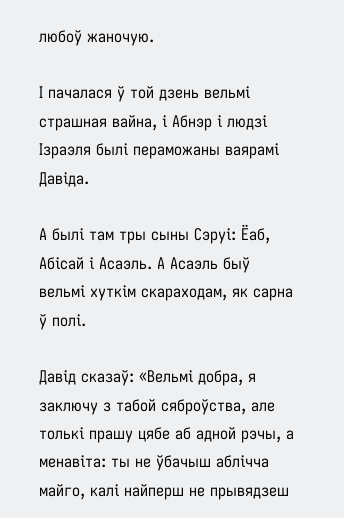любоў жаночую.

І пачалася ў той дзень вельмі страшная вайна, і Абнэр і людзі Ізраэля былі пераможаны ваярамі Давіда.

А былі там тры сыны Сэруі: Ёаб, Абісай і Асаэль. А Асаэль быў вельмі хуткім скараходам, як сарна ў полі.

Давід сказаў: «Вельмі добра, я заключу з табой сяброўства, але толькі прашу цябе аб адной рэчы, а менавіта: ты не ўбачыш аблічча майго, калі найперш не прывядзеш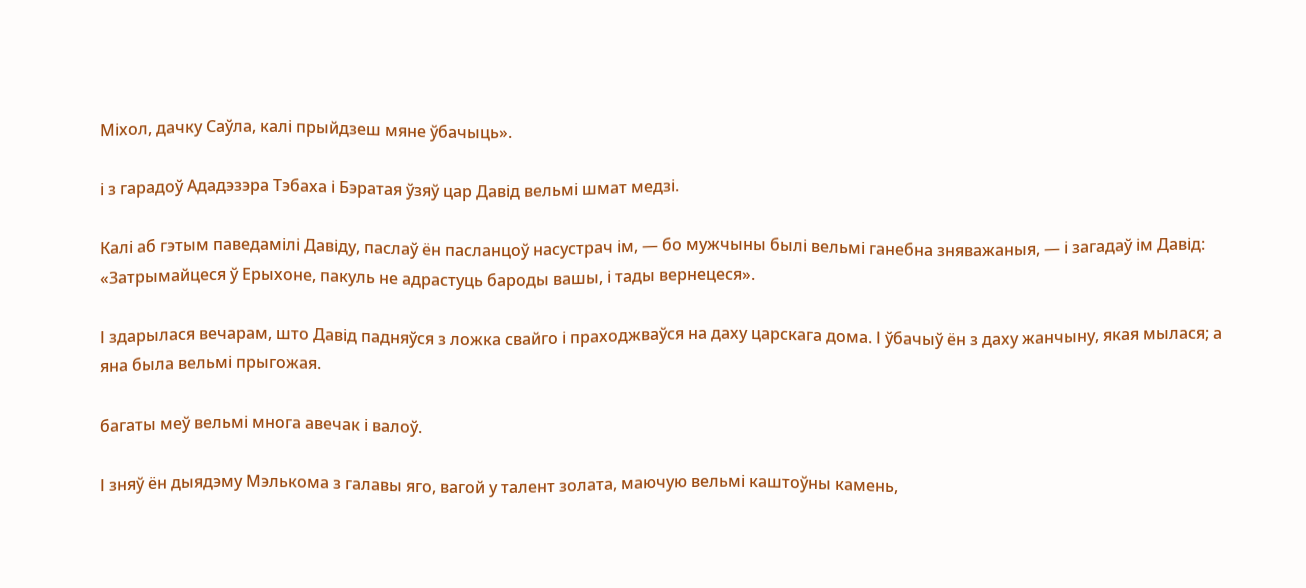Міхол, дачку Саўла, калі прыйдзеш мяне ўбачыць».

і з гарадоў Ададэзэра Тэбаха і Бэратая ўзяў цар Давід вельмі шмат медзі.

Калі аб гэтым паведамілі Давіду, паслаў ён пасланцоў насустрач ім, — бо мужчыны былі вельмі ганебна зняважаныя, — і загадаў ім Давід: «Затрымайцеся ў Ерыхоне, пакуль не адрастуць бароды вашы, і тады вернецеся».

І здарылася вечарам, што Давід падняўся з ложка свайго і праходжваўся на даху царскага дома. І ўбачыў ён з даху жанчыну, якая мылася; а яна была вельмі прыгожая.

багаты меў вельмі многа авечак і валоў.

І зняў ён дыядэму Мэлькома з галавы яго, вагой у талент золата, маючую вельмі каштоўны камень,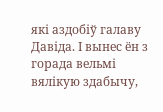які аздобіў галаву Давіда. І вынес ён з горада вельмі вялікую здабычу,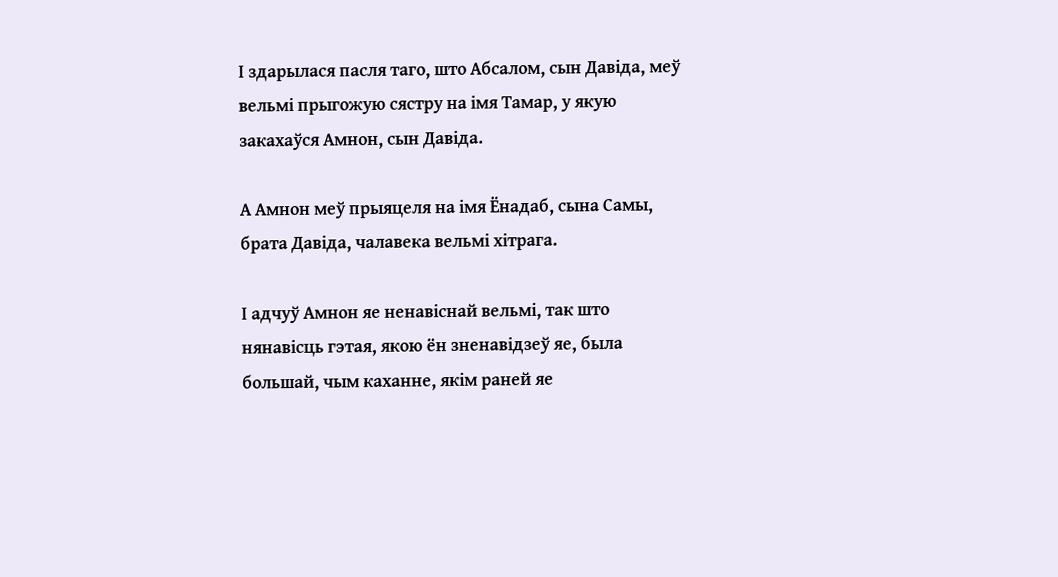І здарылася пасля таго, што Абсалом, сын Давіда, меў вельмі прыгожую сястру на імя Тамар, у якую закахаўся Амнон, сын Давіда.

А Амнон меў прыяцеля на імя Ёнадаб, сына Самы, брата Давіда, чалавека вельмі хітрага.

І адчуў Амнон яе ненавіснай вельмі, так што нянавісць гэтая, якою ён зненавідзеў яе, была большай, чым каханне, якім раней яе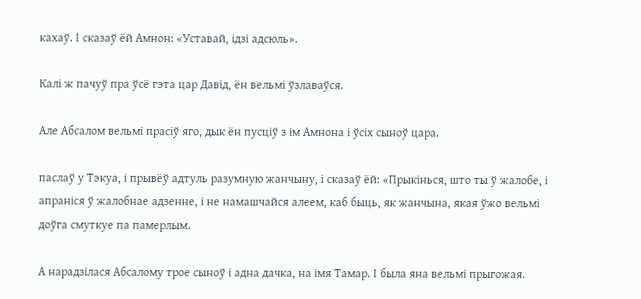кахаў. І сказаў ёй Амнон: «Уставай, ідзі адсюль».

Калі ж пачуў пра ўсё гэта цар Давід, ён вельмі ўзлаваўся.

Але Абсалом вельмі прасіў яго, дык ён пусціў з ім Амнона і ўсіх сыноў цара.

паслаў у Тэкуа, і прывёў адтуль разумную жанчыну, і сказаў ёй: «Прыкінься, што ты ў жалобе, і апраніся ў жалобнае адзенне, і не намашчайся алеем, каб быць, як жанчына, якая ўжо вельмі доўга смуткуе па памерлым.

А нарадзілася Абсалому трое сыноў і адна дачка, на імя Тамар. І была яна вельмі прыгожая.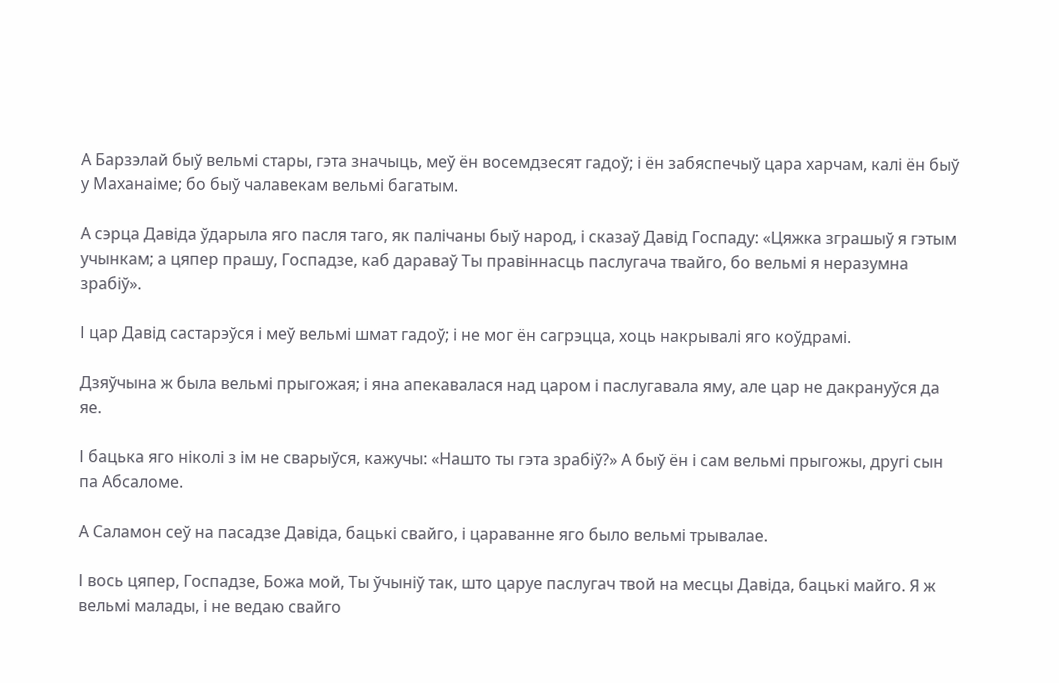А Барзэлай быў вельмі стары, гэта значыць, меў ён восемдзесят гадоў; і ён забяспечыў цара харчам, калі ён быў у Маханаіме; бо быў чалавекам вельмі багатым.

А сэрца Давіда ўдарыла яго пасля таго, як палічаны быў народ, і сказаў Давід Госпаду: «Цяжка зграшыў я гэтым учынкам; а цяпер прашу, Госпадзе, каб дараваў Ты правіннасць паслугача твайго, бо вельмі я неразумна зрабіў».

І цар Давід састарэўся і меў вельмі шмат гадоў; і не мог ён сагрэцца, хоць накрывалі яго коўдрамі.

Дзяўчына ж была вельмі прыгожая; і яна апекавалася над царом і паслугавала яму, але цар не дакрануўся да яе.

І бацька яго ніколі з ім не сварыўся, кажучы: «Нашто ты гэта зрабіў?» А быў ён і сам вельмі прыгожы, другі сын па Абсаломе.

А Саламон сеў на пасадзе Давіда, бацькі свайго, і цараванне яго было вельмі трывалае.

І вось цяпер, Госпадзе, Божа мой, Ты ўчыніў так, што царуе паслугач твой на месцы Давіда, бацькі майго. Я ж вельмі малады, і не ведаю свайго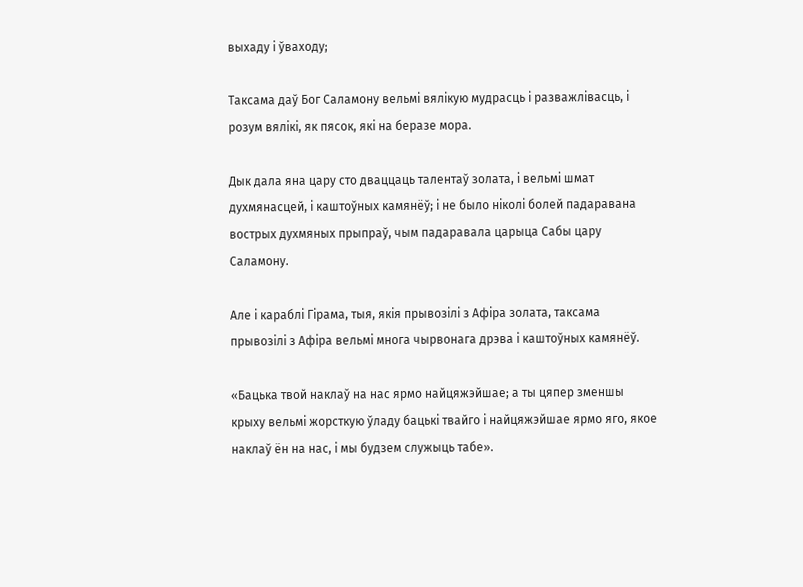выхаду і ўваходу;

Таксама даў Бог Саламону вельмі вялікую мудрасць і разважлівасць, і розум вялікі, як пясок, які на беразе мора.

Дык дала яна цару сто дваццаць талентаў золата, і вельмі шмат духмянасцей, і каштоўных камянёў; і не было ніколі болей падаравана вострых духмяных прыпраў, чым падаравала царыца Сабы цару Саламону.

Але і караблі Гірама, тыя, якія прывозілі з Афіра золата, таксама прывозілі з Афіра вельмі многа чырвонага дрэва і каштоўных камянёў.

«Бацька твой наклаў на нас ярмо найцяжэйшае; а ты цяпер зменшы крыху вельмі жорсткую ўладу бацькі твайго і найцяжэйшае ярмо яго, якое наклаў ён на нас, і мы будзем служыць табе».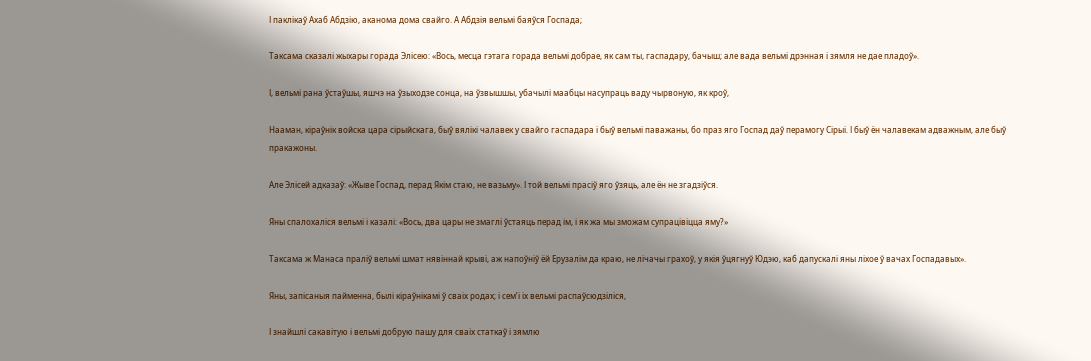І паклікаў Ахаб Абдзію, аканома дома свайго. А Абдзія вельмі баяўся Госпада;

Таксама сказалі жыхары горада Элісею: «Вось, месца гэтага горада вельмі добрае, як сам ты, гаспадару, бачыш; але вада вельмі дрэнная і зямля не дае пладоў».

І, вельмі рана ўстаўшы, яшчэ на ўзыходзе сонца, на ўзвышшы, убачылі маабцы насупраць ваду чырвоную, як кроў,

Нааман, кіраўнік войска цара сірыйскага, быў вялікі чалавек у свайго гаспадара і быў вельмі паважаны, бо праз яго Госпад даў перамогу Сірыі. І быў ён чалавекам адважным, але быў пракажоны.

Але Элісей адказаў: «Жыве Госпад, перад Якім стаю, не вазьму». І той вельмі прасіў яго ўзяць, але ён не згадзіўся.

Яны спалохаліся вельмі і казалі: «Вось, два цары не змаглі ўстаяць перад ім, і як жа мы зможам супрацівіцца яму?»

Таксама ж Манаса праліў вельмі шмат нявіннай крыві, аж напоўніў ёй Ерузалім да краю, не лічачы грахоў, у якія ўцягнуў Юдэю, каб дапускалі яны ліхое ў вачах Госпадавых».

Яны, запісаныя пайменна, былі кіраўнікамі ў сваіх родах; і сем’і іх вельмі распаўсюдзіліся,

І знайшлі сакавітую і вельмі добрую пашу для сваіх статкаў і зямлю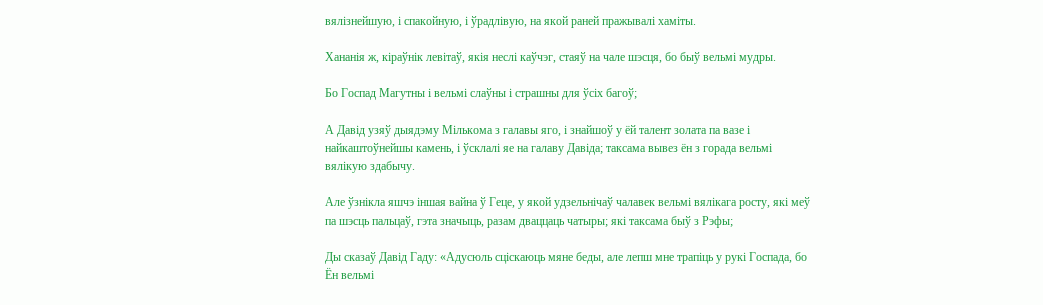вялізнейшую, і спакойную, і ўрадлівую, на якой раней пражывалі хаміты.

Хананія ж, кіраўнік левітаў, якія неслі каўчэг, стаяў на чале шэсця, бо быў вельмі мудры.

Бо Госпад Магутны і вельмі слаўны і страшны для ўсіх багоў;

А Давід узяў дыядэму Мількома з галавы яго, і знайшоў у ёй талент золата па вазе і найкаштоўнейшы камень, і ўсклалі яе на галаву Давіда; таксама вывез ён з горада вельмі вялікую здабычу.

Але ўзнікла яшчэ іншая вайна ў Геце, у якой удзельнічаў чалавек вельмі вялікага росту, які меў па шэсць пальцаў, гэта значыць, разам дваццаць чатыры; які таксама быў з Рэфы;

Ды сказаў Давід Гаду: «Адусюль сціскаюць мяне беды, але лепш мне трапіць у рукі Госпада, бо Ён вельмі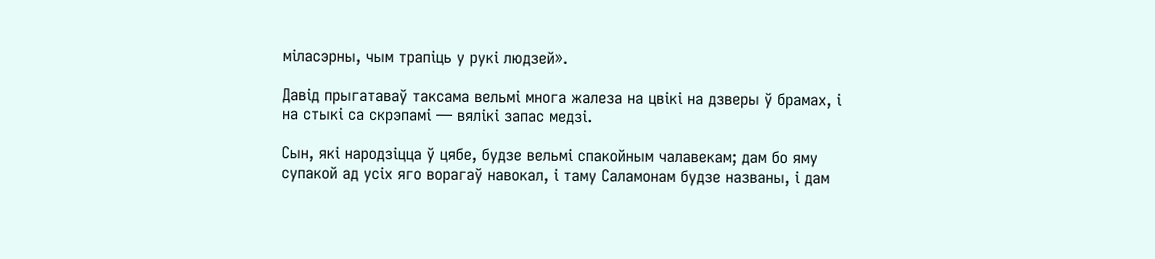міласэрны, чым трапіць у рукі людзей».

Давід прыгатаваў таксама вельмі многа жалеза на цвікі на дзверы ў брамах, і на стыкі са скрэпамі — вялікі запас медзі.

Сын, які народзіцца ў цябе, будзе вельмі спакойным чалавекам; дам бо яму супакой ад усіх яго ворагаў навокал, і таму Саламонам будзе названы, і дам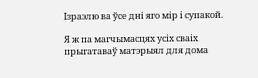Ізраэлю ва ўсе дні яго мір і супакой.

Я ж па магчымасцях усіх сваіх прыгатаваў матэрыял для дома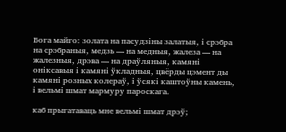Бога майго: золата на пасудзіны залатыя, і срэбра на срэбраныя, медзь — на медныя, жалеза — на жалезныя, дрэва — на драўляныя, камяні оніксавыя і камяні ўкладныя, цвёрды цэмент ды камяні розных колераў, і ўсякі каштоўны камень, і вельмі шмат мармуру пароскага.

каб прыгатаваць мне вельмі шмат дрэў;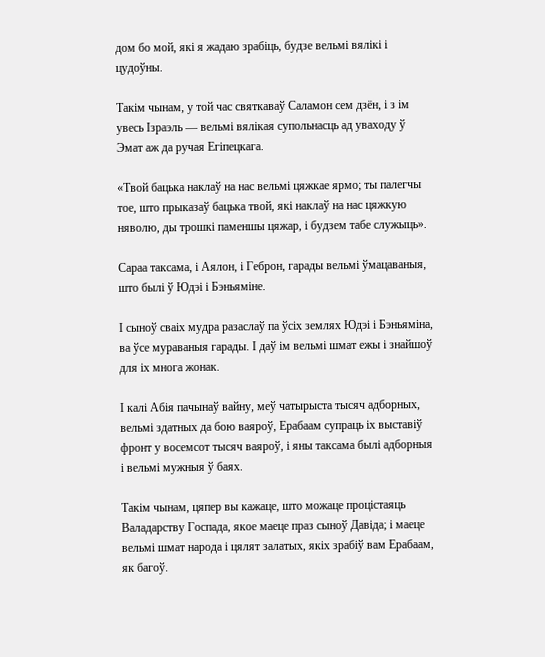дом бо мой, які я жадаю зрабіць, будзе вельмі вялікі і цудоўны.

Такім чынам, у той час святкаваў Саламон сем дзён, і з ім увесь Ізраэль — вельмі вялікая супольнасць ад уваходу ў Эмат аж да ручая Егіпецкага.

«Твой бацька наклаў на нас вельмі цяжкае ярмо; ты палегчы тое, што прыказаў бацька твой, які наклаў на нас цяжкую няволю, ды трошкі паменшы цяжар, і будзем табе служыць».

Сараа таксама, і Аялон, і Геброн, гарады вельмі ўмацаваныя, што былі ў Юдэі і Бэньяміне.

І сыноў сваіх мудра разаслаў па ўсіх землях Юдэі і Бэньяміна, ва ўсе мураваныя гарады. І даў ім вельмі шмат ежы і знайшоў для іх многа жонак.

І калі Абія пачынаў вайну, меў чатырыста тысяч адборных, вельмі здатных да бою ваяроў, Ерабаам супраць іх выставіў фронт у восемсот тысяч ваяроў, і яны таксама былі адборныя і вельмі мужныя ў баях.

Такім чынам, цяпер вы кажаце, што можаце процістаяць Валадарству Госпада, якое маеце праз сыноў Давіда; і маеце вельмі шмат народа і цялят залатых, якіх зрабіў вам Ерабаам, як багоў.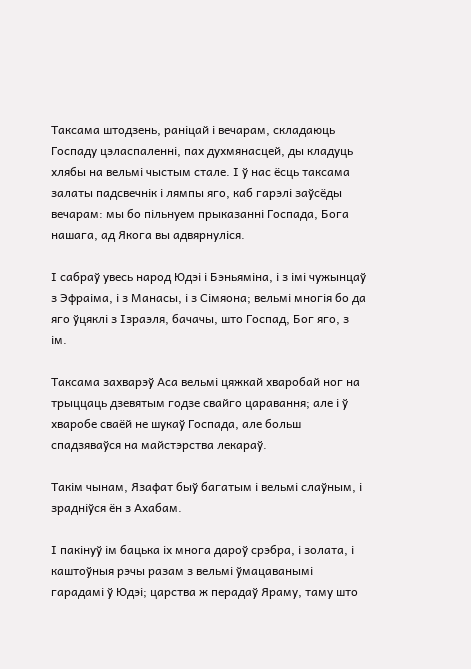Таксама штодзень, раніцай і вечарам, складаюць Госпаду цэласпаленні, пах духмянасцей, ды кладуць хлябы на вельмі чыстым стале. І ў нас ёсць таксама залаты падсвечнік і лямпы яго, каб гарэлі заўсёды вечарам: мы бо пільнуем прыказанні Госпада, Бога нашага, ад Якога вы адвярнуліся.

І сабраў увесь народ Юдэі і Бэньяміна, і з імі чужынцаў з Эфраіма, і з Манасы, і з Сімяона; вельмі многія бо да яго ўцяклі з Ізраэля, бачачы, што Госпад, Бог яго, з ім.

Таксама захварэў Аса вельмі цяжкай хваробай ног на трыццаць дзевятым годзе свайго царавання; але і ў хваробе сваёй не шукаў Госпада, але больш спадзяваўся на майстэрства лекараў.

Такім чынам, Язафат быў багатым і вельмі слаўным, і зрадніўся ён з Ахабам.

І пакінуў ім бацька іх многа дароў срэбра, і золата, і каштоўныя рэчы разам з вельмі ўмацаванымі гарадамі ў Юдэі; царства ж перадаў Яраму, таму што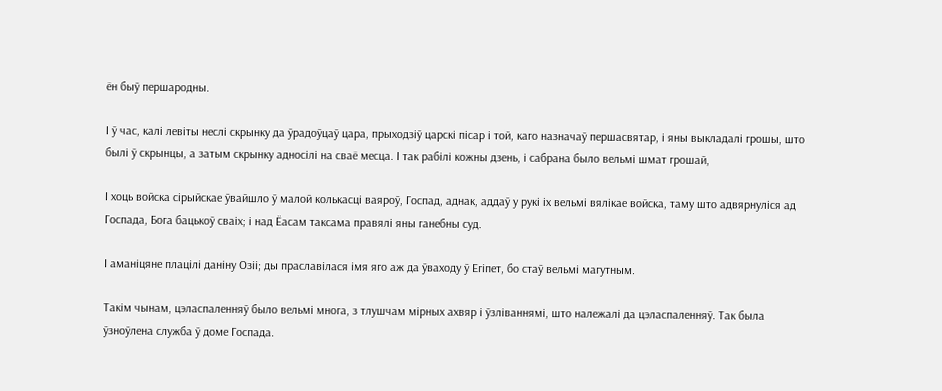ён быў першародны.

І ў час, калі левіты неслі скрынку да ўрадоўцаў цара, прыходзіў царскі пісар і той, каго назначаў першасвятар, і яны выкладалі грошы, што былі ў скрынцы, а затым скрынку адносілі на сваё месца. І так рабілі кожны дзень, і сабрана было вельмі шмат грошай,

І хоць войска сірыйскае ўвайшло ў малой колькасці ваяроў, Госпад, аднак, аддаў у рукі іх вельмі вялікае войска, таму што адвярнуліся ад Госпада, Бога бацькоў сваіх; і над Ёасам таксама правялі яны ганебны суд.

І аманіцяне плацілі даніну Озіі; ды праславілася імя яго аж да ўваходу ў Егіпет, бо стаў вельмі магутным.

Такім чынам, цэласпаленняў было вельмі многа, з тлушчам мірных ахвяр і ўзліваннямі, што належалі да цэласпаленняў. Так была ўзноўлена служба ў доме Госпада.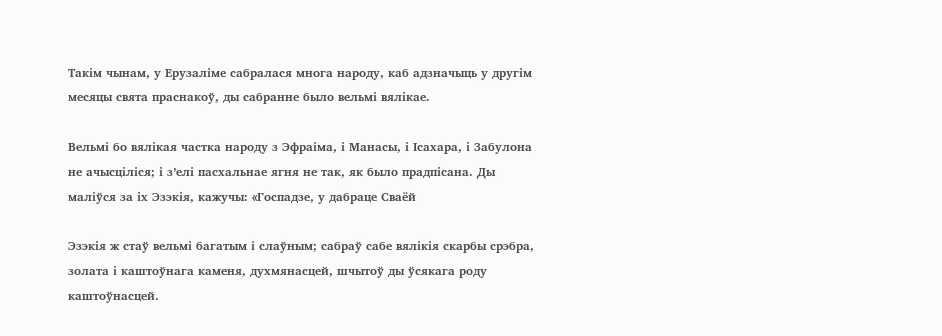Такім чынам, у Ерузаліме сабралася многа народу, каб адзначыць у другім месяцы свята праснакоў, ды сабранне было вельмі вялікае.

Вельмі бо вялікая частка народу з Эфраіма, і Манасы, і Ісахара, і Забулона не ачысціліся; і з’елі пасхальнае ягня не так, як было прадпісана. Ды маліўся за іх Эзэкія, кажучы: «Госпадзе, у дабраце Сваёй

Эзэкія ж стаў вельмі багатым і слаўным; сабраў сабе вялікія скарбы срэбра, золата і каштоўнага каменя, духмянасцей, шчытоў ды ўсякага роду каштоўнасцей.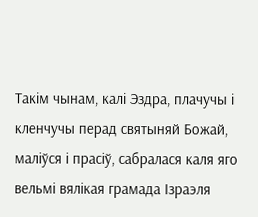Такім чынам, калі Эздра, плачучы і кленчучы перад святыняй Божай, маліўся і прасіў, сабралася каля яго вельмі вялікая грамада Ізраэля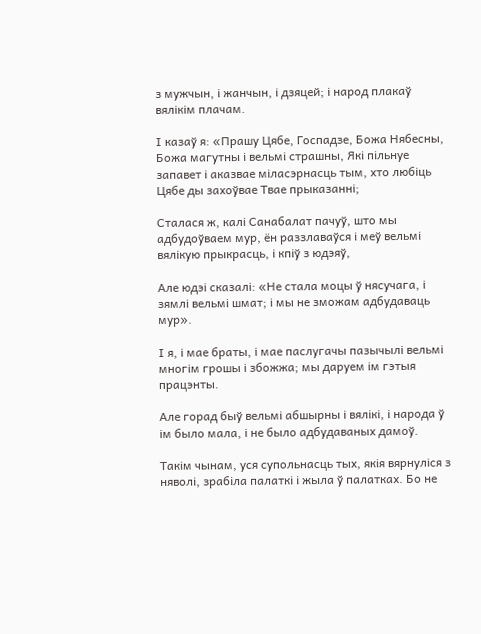з мужчын, і жанчын, і дзяцей; і народ плакаў вялікім плачам.

І казаў я: «Прашу Цябе, Госпадзе, Божа Нябесны, Божа магутны і вельмі страшны, Які пільнуе запавет і аказвае міласэрнасць тым, хто любіць Цябе ды захоўвае Твае прыказанні;

Сталася ж, калі Санабалат пачуў, што мы адбудоўваем мур, ён раззлаваўся і меў вельмі вялікую прыкрасць, і кпіў з юдэяў,

Але юдэі сказалі: «Не стала моцы ў нясучага, і зямлі вельмі шмат; і мы не зможам адбудаваць мур».

І я, і мае браты, і мае паслугачы пазычылі вельмі многім грошы і збожжа; мы даруем ім гэтыя працэнты.

Але горад быў вельмі абшырны і вялікі, і народа ў ім было мала, і не было адбудаваных дамоў.

Такім чынам, уся супольнасць тых, якія вярнуліся з няволі, зрабіла палаткі і жыла ў палатках. Бо не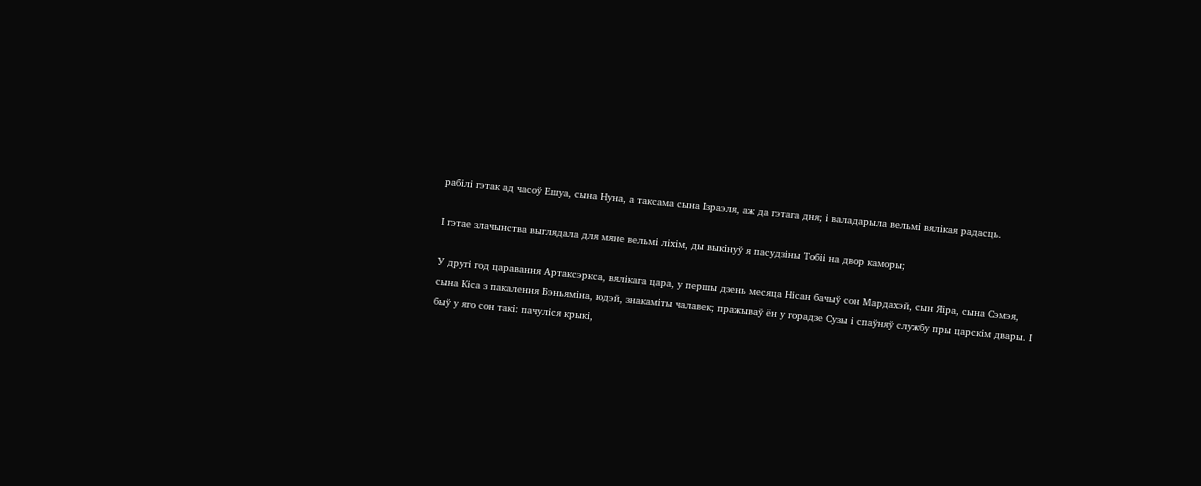рабілі гэтак ад часоў Ешуа, сына Нуна, а таксама сына Ізраэля, аж да гэтага дня; і валадарыла вельмі вялікая радасць.

І гэтае злачынства выглядала для мяне вельмі ліхім, ды выкінуў я пасудзіны Тобіі на двор каморы;

У другі год царавання Артаксэркса, вялікага цара, у першы дзень месяца Нісан бачыў сон Мардахэй, сын Яіра, сына Сэмэя, сына Кіса з пакалення Бэньяміна, юдэй, знакаміты чалавек; пражываў ён у горадзе Сузы і спаўняў службу пры царскім двары. І быў у яго сон такі: пачуліся крыкі,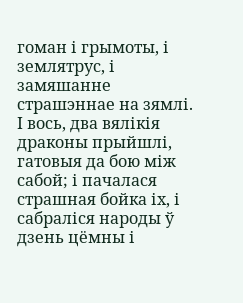гоман і грымоты, і землятрус, і замяшанне страшэннае на зямлі. І вось, два вялікія драконы прыйшлі, гатовыя да бою між сабой; і пачалася страшная бойка іх, і сабраліся народы ў дзень цёмны і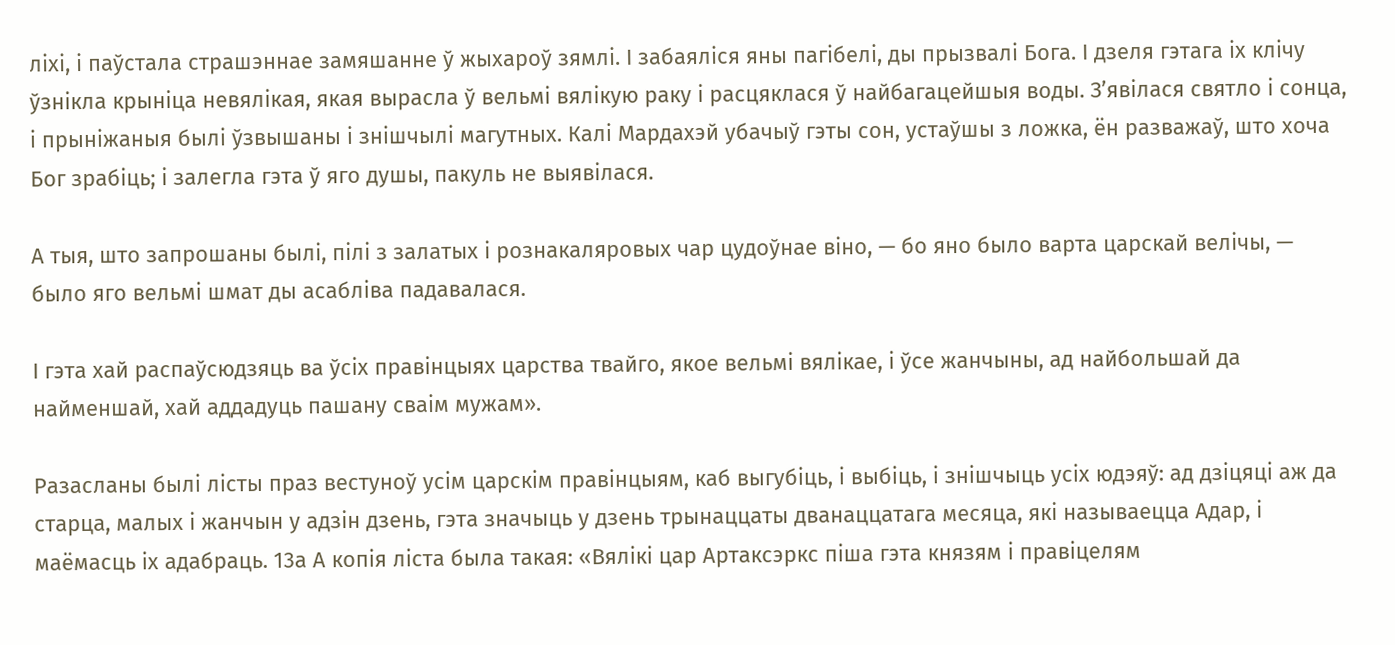ліхі, і паўстала страшэннае замяшанне ў жыхароў зямлі. І забаяліся яны пагібелі, ды прызвалі Бога. І дзеля гэтага іх клічу ўзнікла крыніца невялікая, якая вырасла ў вельмі вялікую раку і расцяклася ў найбагацейшыя воды. З’явілася святло і сонца, і прыніжаныя былі ўзвышаны і знішчылі магутных. Калі Мардахэй убачыў гэты сон, устаўшы з ложка, ён разважаў, што хоча Бог зрабіць; і залегла гэта ў яго душы, пакуль не выявілася.

А тыя, што запрошаны былі, пілі з залатых і рознакаляровых чар цудоўнае віно, — бо яно было варта царскай велічы, — было яго вельмі шмат ды асабліва падавалася.

І гэта хай распаўсюдзяць ва ўсіх правінцыях царства твайго, якое вельмі вялікае, і ўсе жанчыны, ад найбольшай да найменшай, хай аддадуць пашану сваім мужам».

Разасланы былі лісты праз вестуноў усім царскім правінцыям, каб выгубіць, і выбіць, і знішчыць усіх юдэяў: ад дзіцяці аж да старца, малых і жанчын у адзін дзень, гэта значыць у дзень трынаццаты дванаццатага месяца, які называецца Адар, і маёмасць іх адабраць. 13а А копія ліста была такая: «Вялікі цар Артаксэркс піша гэта князям і правіцелям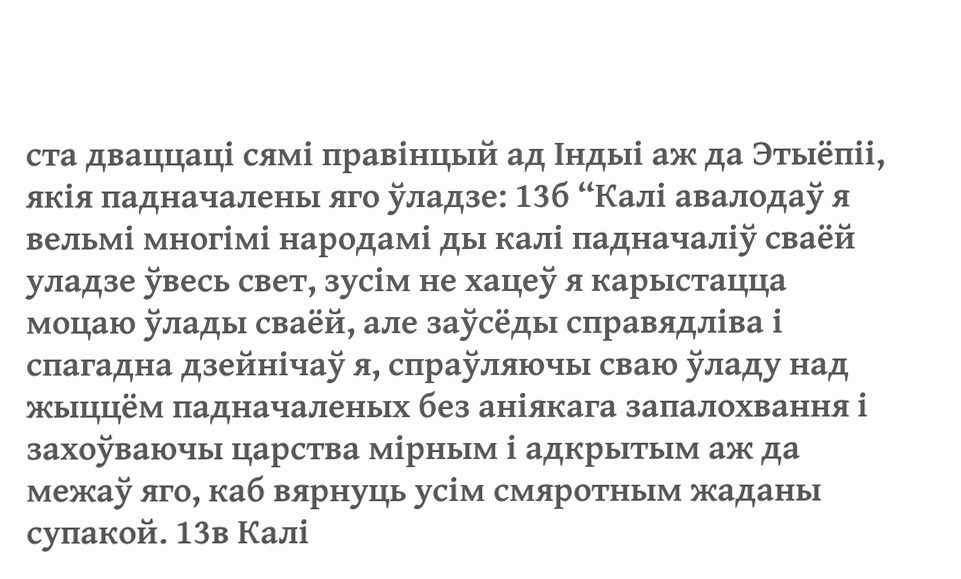ста дваццаці сямі правінцый ад Індыі аж да Этыёпіі, якія падначалены яго ўладзе: 13б “Калі авалодаў я вельмі многімі народамі ды калі падначаліў сваёй уладзе ўвесь свет, зусім не хацеў я карыстацца моцаю ўлады сваёй, але заўсёды справядліва і спагадна дзейнічаў я, спраўляючы сваю ўладу над жыццём падначаленых без аніякага запалохвання і захоўваючы царства мірным і адкрытым аж да межаў яго, каб вярнуць усім смяротным жаданы супакой. 13в Калі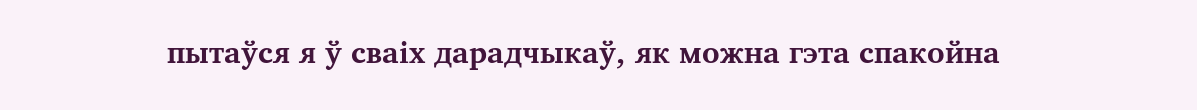пытаўся я ў сваіх дарадчыкаў, як можна гэта спакойна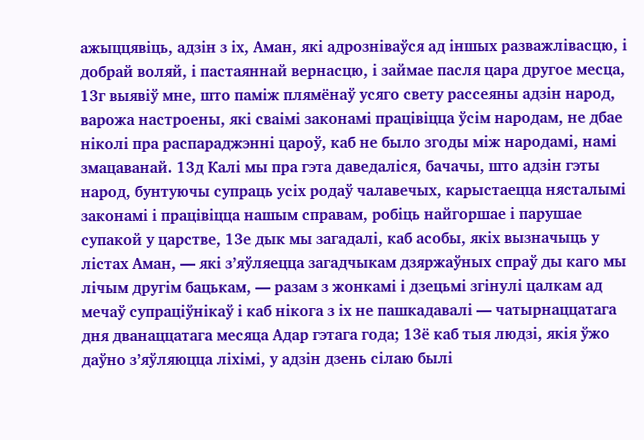ажыццявіць, адзін з іх, Аман, які адрозніваўся ад іншых разважлівасцю, і добрай воляй, і пастаяннай вернасцю, і займае пасля цара другое месца, 13г выявіў мне, што паміж плямёнаў усяго свету рассеяны адзін народ, варожа настроены, які сваімі законамі працівіцца ўсім народам, не дбае ніколі пра распараджэнні цароў, каб не было згоды між народамі, намі змацаванай. 13д Калі мы пра гэта даведаліся, бачачы, што адзін гэты народ, бунтуючы супраць усіх родаў чалавечых, карыстаецца нясталымі законамі і працівіцца нашым справам, робіць найгоршае і парушае супакой у царстве, 13е дык мы загадалі, каб асобы, якіх вызначыць у лістах Аман, — які з’яўляецца загадчыкам дзяржаўных спраў ды каго мы лічым другім бацькам, — разам з жонкамі і дзецьмі згінулі цалкам ад мечаў супраціўнікаў і каб нікога з іх не пашкадавалі — чатырнаццатага дня дванаццатага месяца Адар гэтага года; 13ё каб тыя людзі, якія ўжо даўно з’яўляюцца ліхімі, у адзін дзень сілаю былі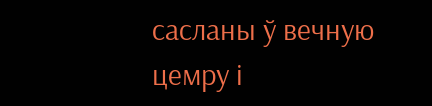сасланы ў вечную цемру і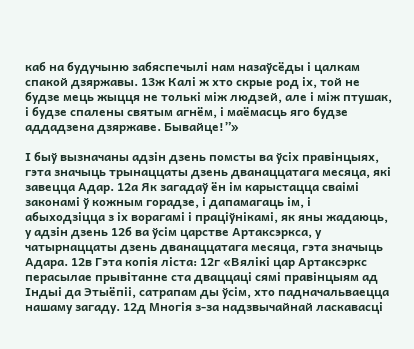каб на будучыню забяспечылі нам назаўсёды і цалкам спакой дзяржавы. 13ж Калі ж хто скрые род іх, той не будзе мець жыцця не толькі між людзей, але і між птушак, і будзе спалены святым агнём, і маёмасць яго будзе аддадзена дзяржаве. Бывайце!”»

І быў вызначаны адзін дзень помсты ва ўсіх правінцыях, гэта значыць трынаццаты дзень дванаццатага месяца, які завецца Адар. 12а Як загадаў ён ім карыстацца сваімі законамі ў кожным горадзе, і дапамагаць ім, і абыходзіцца з іх ворагамі і праціўнікамі, як яны жадаюць, у адзін дзень 12б ва ўсім царстве Артаксэркса, у чатырнаццаты дзень дванаццатага месяца, гэта значыць Адара. 12в Гэта копія ліста: 12г «Вялікі цар Артаксэркс перасылае прывітанне ста дваццаці сямі правінцыям ад Індыі да Этыёпіі, сатрапам ды ўсім, хто падначальваецца нашаму загаду. 12д Многія з-за надзвычайнай ласкавасці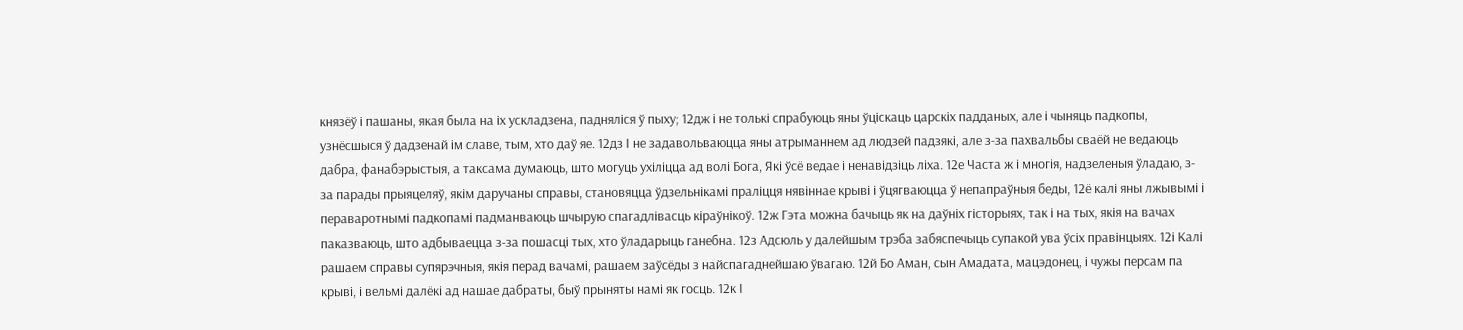князёў і пашаны, якая была на іх ускладзена, падняліся ў пыху; 12дж і не толькі спрабуюць яны ўціскаць царскіх падданых, але і чыняць падкопы, узнёсшыся ў дадзенай ім славе, тым, хто даў яе. 12дз І не задавольваюцца яны атрыманнем ад людзей падзякі, але з-за пахвальбы сваёй не ведаюць дабра, фанабэрыстыя, а таксама думаюць, што могуць ухіліцца ад волі Бога, Які ўсё ведае і ненавідзіць ліха. 12е Часта ж і многія, надзеленыя ўладаю, з-за парады прыяцеляў, якім даручаны справы, становяцца ўдзельнікамі праліцця нявіннае крыві і ўцягваюцца ў непапраўныя беды, 12ё калі яны лжывымі і пераваротнымі падкопамі падманваюць шчырую спагадлівасць кіраўнікоў. 12ж Гэта можна бачыць як на даўніх гісторыях, так і на тых, якія на вачах паказваюць, што адбываецца з-за пошасці тых, хто ўладарыць ганебна. 12з Адсюль у далейшым трэба забяспечыць супакой ува ўсіх правінцыях. 12і Калі рашаем справы супярэчныя, якія перад вачамі, рашаем заўсёды з найспагаднейшаю ўвагаю. 12й Бо Аман, сын Амадата, мацэдонец, і чужы персам па крыві, і вельмі далёкі ад нашае дабраты, быў прыняты намі як госць. 12к І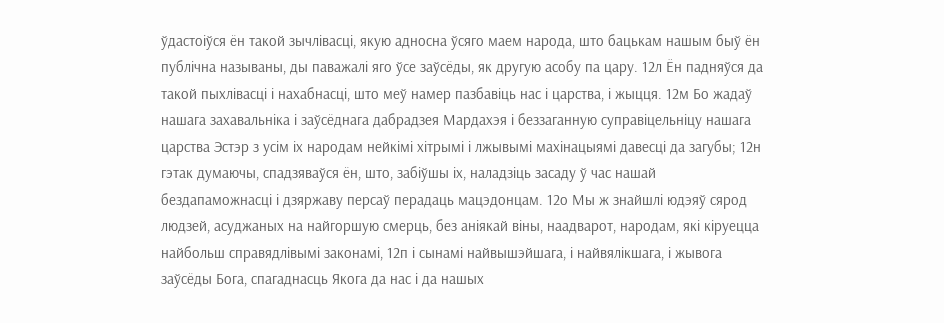ўдастоіўся ён такой зычлівасці, якую адносна ўсяго маем народа, што бацькам нашым быў ён публічна называны, ды паважалі яго ўсе заўсёды, як другую асобу па цару. 12л Ён падняўся да такой пыхлівасці і нахабнасці, што меў намер пазбавіць нас і царства, і жыцця. 12м Бо жадаў нашага захавальніка і заўсёднага дабрадзея Мардахэя і беззаганную суправіцельніцу нашага царства Эстэр з усім іх народам нейкімі хітрымі і лжывымі махінацыямі давесці да загубы; 12н гэтак думаючы, спадзяваўся ён, што, забіўшы іх, наладзіць засаду ў час нашай бездапаможнасці і дзяржаву персаў перадаць мацэдонцам. 12о Мы ж знайшлі юдэяў сярод людзей, асуджаных на найгоршую смерць, без аніякай віны, наадварот, народам, які кіруецца найбольш справядлівымі законамі, 12п і сынамі найвышэйшага, і найвялікшага, і жывога заўсёды Бога, спагаднасць Якога да нас і да нашых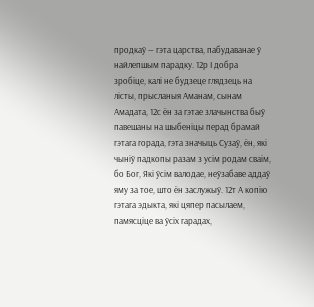продкаў — гэта царства, пабудаванае ў найлепшым парадку. 12р І добра зробіце, калі не будзеце глядзець на лісты, прысланыя Аманам, сынам Амадата, 12с ён за гэтае злачынства быў павешаны на шыбеніцы перад брамай гэтага горада, гэта значыць Сузаў, ён, які чыніў падкопы разам з усім родам сваім, бо Бог, Які ўсім валодае, неўзабаве аддаў яму за тое, што ён заслужыў. 12т А копію гэтага эдыкта, які цяпер пасылаем, памясціце ва ўсіх гарадах,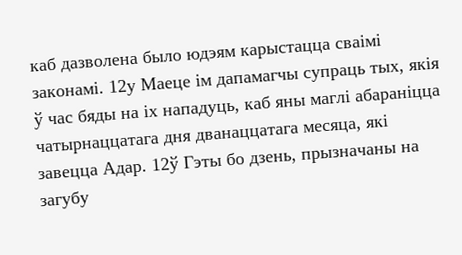каб дазволена было юдэям карыстацца сваімі законамі. 12у Маеце ім дапамагчы супраць тых, якія ў час бяды на іх нападуць, каб яны маглі абараніцца чатырнаццатага дня дванаццатага месяца, які завецца Адар. 12ў Гэты бо дзень, прызначаны на загубу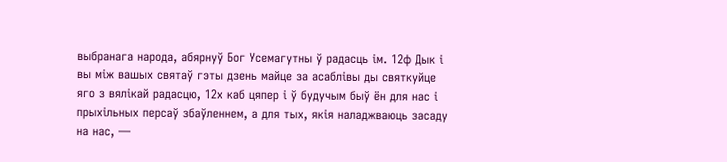выбранага народа, абярнуў Бог Усемагутны ў радасць ім. 12ф Дык і вы між вашых святаў гэты дзень майце за асаблівы ды святкуйце яго з вялікай радасцю, 12х каб цяпер і ў будучым быў ён для нас і прыхільных персаў збаўленнем, а для тых, якія наладжваюць засаду на нас, —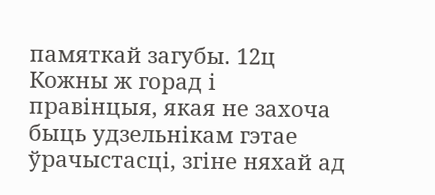памяткай загубы. 12ц Кожны ж горад і правінцыя, якая не захоча быць удзельнікам гэтае ўрачыстасці, згіне няхай ад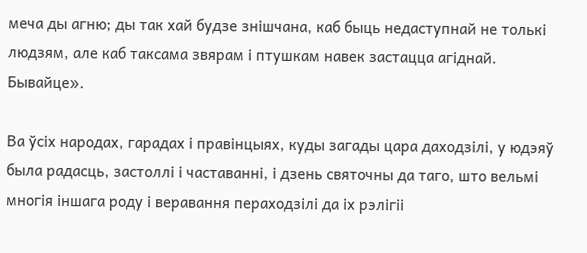меча ды агню; ды так хай будзе знішчана, каб быць недаступнай не толькі людзям, але каб таксама звярам і птушкам навек застацца агіднай. Бывайце».

Ва ўсіх народах, гарадах і правінцыях, куды загады цара даходзілі, у юдэяў была радасць, застоллі і частаванні, і дзень святочны да таго, што вельмі многія іншага роду і веравання пераходзілі да іх рэлігіі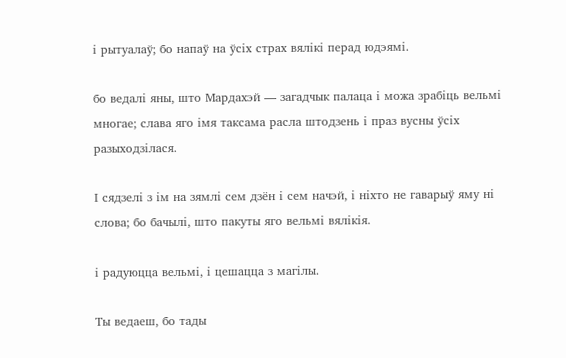і рытуалаў; бо напаў на ўсіх страх вялікі перад юдэямі.

бо ведалі яны, што Мардахэй — загадчык палаца і можа зрабіць вельмі многае; слава яго імя таксама расла штодзень і праз вусны ўсіх разыходзілася.

І сядзелі з ім на зямлі сем дзён і сем начэй, і ніхто не гаварыў яму ні слова; бо бачылі, што пакуты яго вельмі вялікія.

і радуюцца вельмі, і цешацца з магілы.

Ты ведаеш, бо тады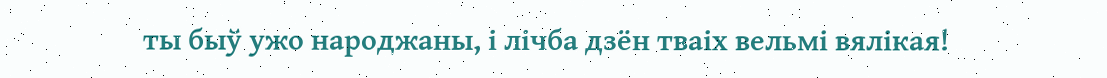ты быў ужо народжаны, і лічба дзён тваіх вельмі вялікая!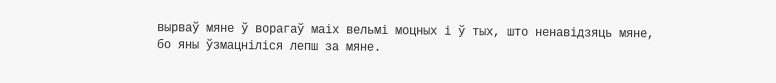вырваў мяне ў ворагаў маіх вельмі моцных і ў тых, што ненавідзяць мяне, бо яны ўзмацніліся лепш за мяне.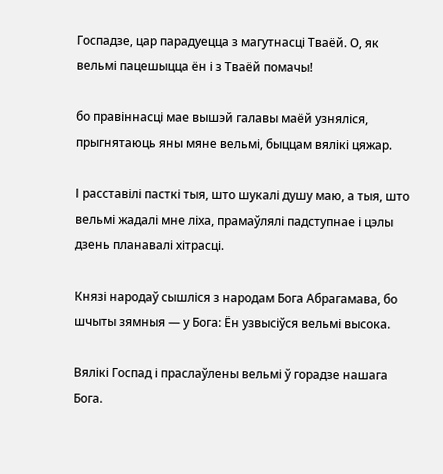Госпадзе, цар парадуецца з магутнасці Тваёй. О, як вельмі пацешыцца ён і з Тваёй помачы!

бо правіннасці мае вышэй галавы маёй узняліся, прыгнятаюць яны мяне вельмі, быццам вялікі цяжар.

І расставілі пасткі тыя, што шукалі душу маю, а тыя, што вельмі жадалі мне ліха, прамаўлялі падступнае і цэлы дзень планавалі хітрасці.

Князі народаў сышліся з народам Бога Абрагамава, бо шчыты зямныя — у Бога: Ён узвысіўся вельмі высока.

Вялікі Госпад і праслаўлены вельмі ў горадзе нашага Бога.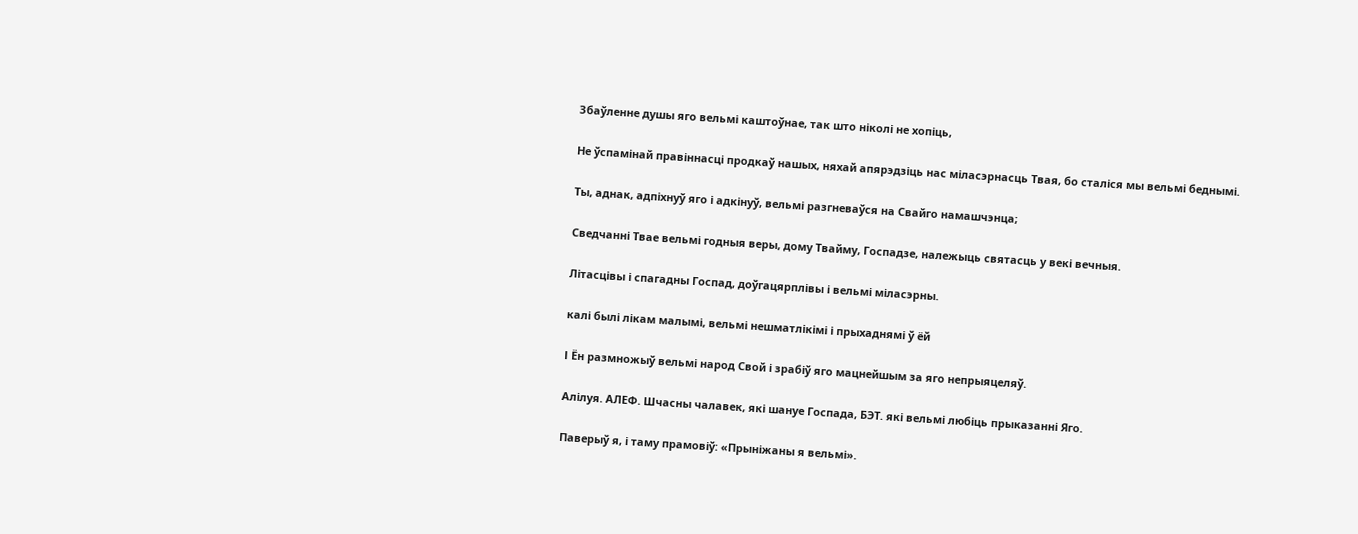Збаўленне душы яго вельмі каштоўнае, так што ніколі не хопіць,

Не ўспамінай правіннасці продкаў нашых, няхай апярэдзіць нас міласэрнасць Твая, бо сталіся мы вельмі беднымі.

Ты, аднак, адпіхнуў яго і адкінуў, вельмі разгневаўся на Свайго намашчэнца;

Сведчанні Твае вельмі годныя веры, дому Твайму, Госпадзе, належыць святасць у векі вечныя.

Літасцівы і спагадны Госпад, доўгацярплівы і вельмі міласэрны.

калі былі лікам малымі, вельмі нешматлікімі і прыхаднямі ў ёй

І Ён размножыў вельмі народ Свой і зрабіў яго мацнейшым за яго непрыяцеляў.

Алілуя. АЛЕФ. Шчасны чалавек, які шануе Госпада, БЭТ. які вельмі любіць прыказанні Яго.

Паверыў я, і таму прамовіў: «Прыніжаны я вельмі».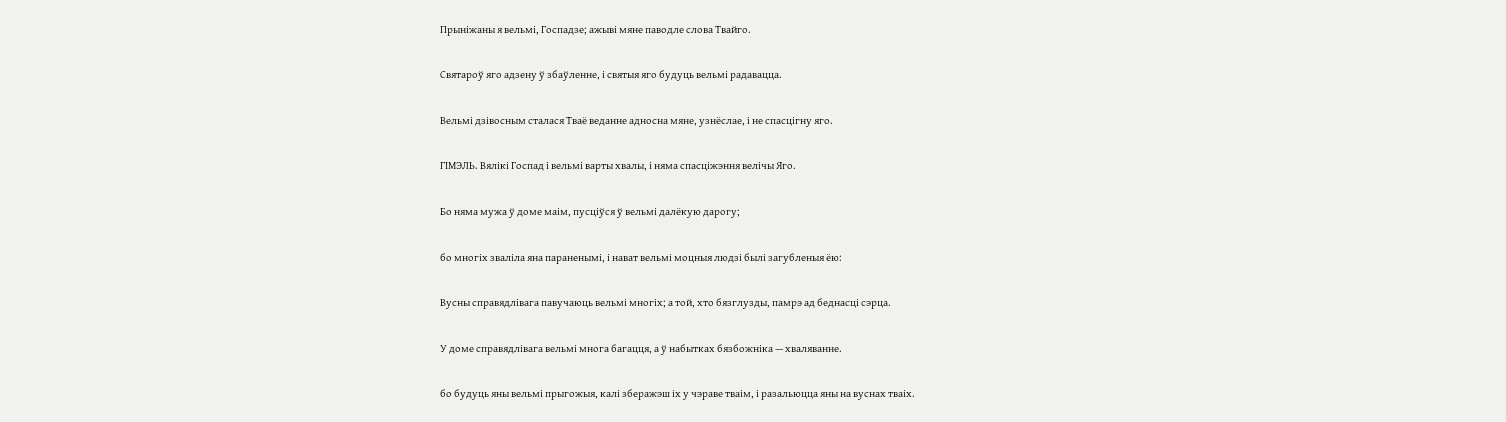Прыніжаны я вельмі, Госпадзе; ажыві мяне паводле слова Твайго.

Святароў яго адзену ў збаўленне, і святыя яго будуць вельмі радавацца.

Вельмі дзівосным сталася Тваё веданне адносна мяне, узнёслае, і не спасцігну яго.

ГІМЭЛЬ. Вялікі Госпад і вельмі варты хвалы, і няма спасціжэння велічы Яго.

Бо няма мужа ў доме маім, пусціўся ў вельмі далёкую дарогу;

бо многіх зваліла яна параненымі, і нават вельмі моцныя людзі былі загубленыя ёю:

Вусны справядлівага павучаюць вельмі многіх; а той, хто бязглузды, памрэ ад беднасці сэрца.

У доме справядлівага вельмі многа багацця, а ў набытках бязбожніка — хваляванне.

бо будуць яны вельмі прыгожыя, калі зберажэш іх у чэраве тваім, і разальюцца яны на вуснах тваіх.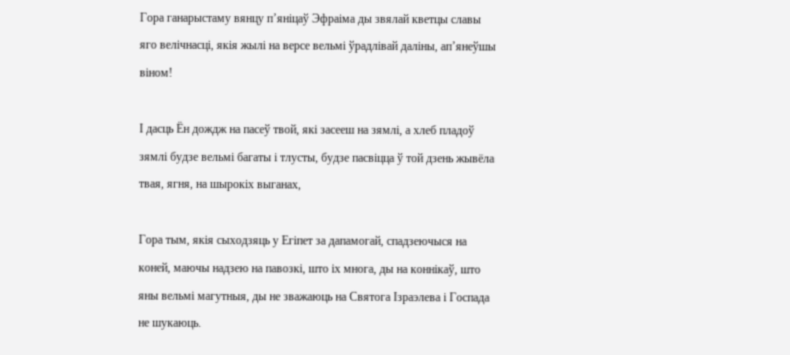Гора ганарыстаму вянцу п’яніцаў Эфраіма ды звялай кветцы славы яго велічнасці, якія жылі на версе вельмі ўрадлівай даліны, ап’янеўшы віном!

І дасць Ён дождж на пасеў твой, які засееш на зямлі, а хлеб пладоў зямлі будзе вельмі багаты і тлусты, будзе пасвіцца ў той дзень жывёла твая, ягня, на шырокіх выганах,

Гора тым, якія сыходзяць у Егіпет за дапамогай, спадзеючыся на коней, маючы надзею на павозкі, што іх многа, ды на коннікаў, што яны вельмі магутныя, ды не зважаюць на Святога Ізраэлева і Госпада не шукаюць.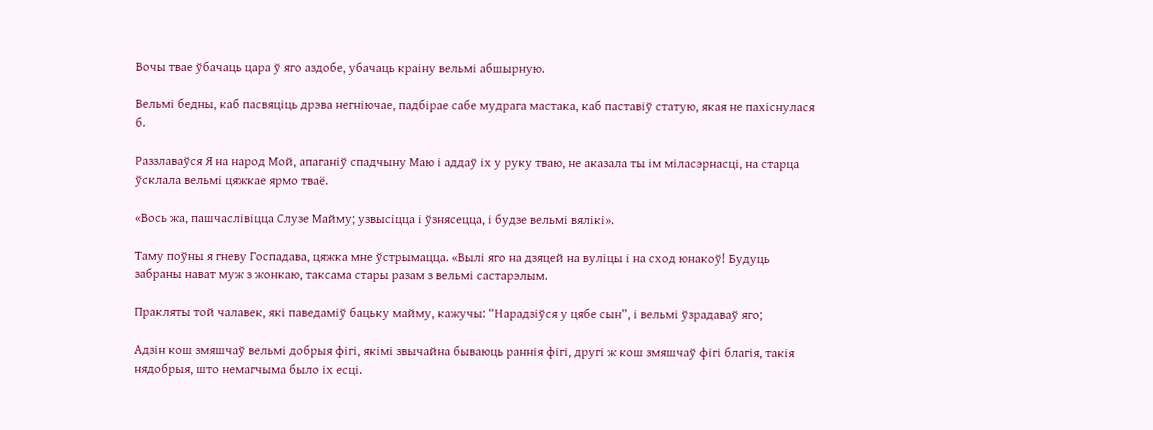Вочы твае ўбачаць цара ў яго аздобе, убачаць краіну вельмі абшырную.

Вельмі бедны, каб пасвяціць дрэва негніючае, падбірае сабе мудрага мастака, каб паставіў статую, якая не пахіснулася б.

Раззлаваўся Я на народ Мой, апаганіў спадчыну Маю і аддаў іх у руку тваю, не аказала ты ім міласэрнасці, на старца ўсклала вельмі цяжкае ярмо тваё.

«Вось жа, пашчаслівіцца Слузе Майму; узвысіцца і ўзнясецца, і будзе вельмі вялікі».

Таму поўны я гневу Госпадава, цяжка мне ўстрымацца. «Вылі яго на дзяцей на вуліцы і на сход юнакоў! Будуць забраны нават муж з жонкаю, таксама стары разам з вельмі састарэлым.

Пракляты той чалавек, які паведаміў бацьку майму, кажучы: “Нарадзіўся у цябе сын”, і вельмі ўзрадаваў яго;

Адзін кош змяшчаў вельмі добрыя фігі, якімі звычайна бываюць раннія фігі, другі ж кош змяшчаў фігі благія, такія нядобрыя, што немагчыма было іх есці.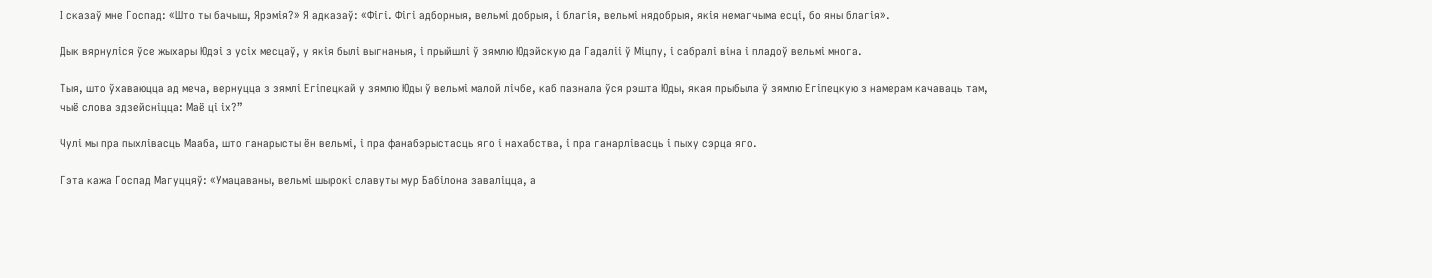І сказаў мне Госпад: «Што ты бачыш, Ярэмія?» Я адказаў: «Фігі. Фігі адборныя, вельмі добрыя, і благія, вельмі нядобрыя, якія немагчыма есці, бо яны благія».

Дык вярнуліся ўсе жыхары Юдэі з усіх месцаў, у якія былі выгнаныя, і прыйшлі ў зямлю Юдэйскую да Гадаліі ў Міцпу, і сабралі віна і пладоў вельмі многа.

Тыя, што ўхаваюцца ад меча, вернуцца з зямлі Егіпецкай у зямлю Юды ў вельмі малой лічбе, каб пазнала ўся рэшта Юды, якая прыбыла ў зямлю Егіпецкую з намерам качаваць там, чыё слова здзейсніцца: Маё ці іх?”

Чулі мы пра пыхлівасць Мааба, што ганарысты ён вельмі, і пра фанабэрыстасць яго і нахабства, і пра ганарлівасць і пыху сэрца яго.

Гэта кажа Госпад Магуццяў: «Умацаваны, вельмі шырокі славуты мур Бабілона заваліцца, а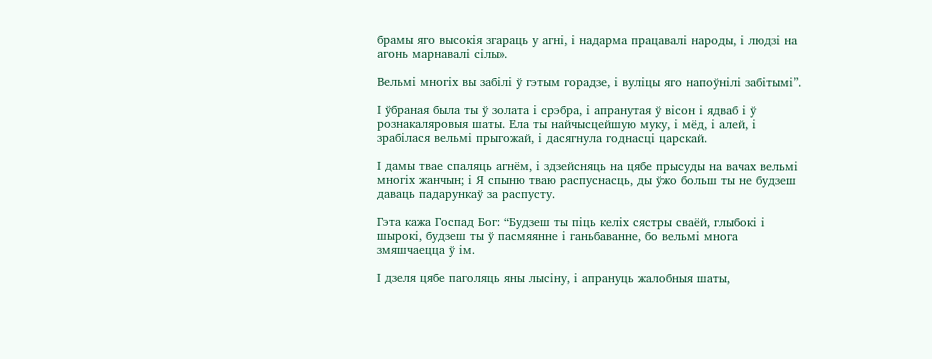брамы яго высокія згараць у агні, і надарма працавалі народы, і людзі на агонь марнавалі сілы».

Вельмі многіх вы забілі ў гэтым горадзе, і вуліцы яго напоўнілі забітымі”.

І ўбраная была ты ў золата і срэбра, і апранутая ў вісон і ядваб і ў рознакаляровыя шаты. Ела ты найчысцейшую муку, і мёд, і алей, і зрабілася вельмі прыгожай, і дасягнула годнасці царскай.

І дамы твае спаляць агнём, і здзейсняць на цябе прысуды на вачах вельмі многіх жанчын; і Я спыню тваю распуснасць, ды ўжо больш ты не будзеш даваць падарункаў за распусту.

Гэта кажа Госпад Бог: “Будзеш ты піць келіх сястры сваёй, глыбокі і шырокі, будзеш ты ў пасмяянне і ганьбаванне, бо вельмі многа змяшчаецца ў ім.

І дзеля цябе паголяць яны лысіну, і апрануць жалобныя шаты,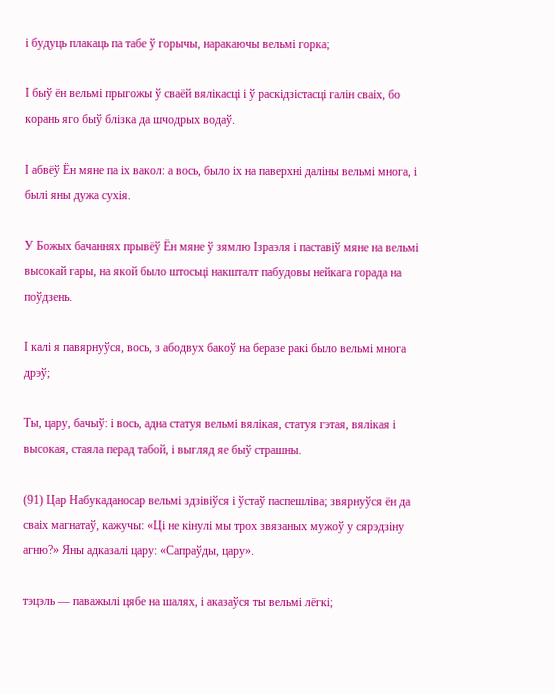і будуць плакаць па табе ў горычы, наракаючы вельмі горка;

І быў ён вельмі прыгожы ў сваёй вялікасці і ў раскідзістасці галін сваіх, бо корань яго быў блізка да шчодрых водаў.

І абвёў Ён мяне па іх вакол: а вось, было іх на паверхні даліны вельмі многа, і былі яны дужа сухія.

У Божых бачаннях прывёў Ён мяне ў зямлю Ізраэля і паставіў мяне на вельмі высокай гары, на якой было штосьці накшталт пабудовы нейкага горада на поўдзень.

І калі я павярнуўся, вось, з абодвух бакоў на беразе ракі было вельмі многа дрэў;

Ты, цару, бачыў: і вось, адна статуя вельмі вялікая, статуя гэтая, вялікая і высокая, стаяла перад табой, і выгляд яе быў страшны.

(91) Цар Набукаданосар вельмі здзівіўся і ўстаў паспешліва; звярнуўся ён да сваіх магнатаў, кажучы: «Ці не кінулі мы трох звязаных мужоў у сярэдзіну агню?» Яны адказалі цару: «Сапраўды, цару».

тэцэль — паважылі цябе на шалях, і аказаўся ты вельмі лёгкі;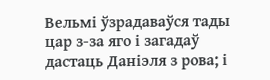Вельмі ўзрадаваўся тады цар з-за яго і загадаў дастаць Даніэля з рова; і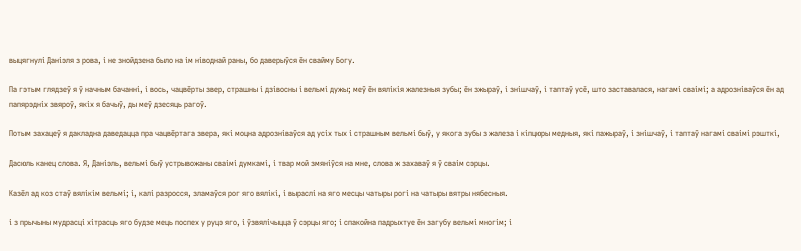выцягнулі Даніэля з рова, і не знойдзена было на ім ніводнай раны, бо даверыўся ён свайму Богу.

Па гэтым глядзеў я ў начным бачанні, і вось, чацвёрты звер, страшны і дзівосны і вельмі дужы; меў ён вялікія жалезныя зубы; ён зжыраў, і знішчаў, і таптаў усё, што заставалася, нагамі сваімі; а адрозніваўся ён ад папярэдніх звяроў, якіх я бачыў, ды меў дзесяць рагоў.

Потым захацеў я дакладна даведацца пра чацвёртага звера, які моцна адрозніваўся ад усіх тых і страшным вельмі быў, у якога зубы з жалеза і кіпцюры медныя, які пажыраў, і знішчаў, і таптаў нагамі сваімі рэшткі,

Дасюль канец слова. Я, Даніэль, вельмі быў устрывожаны сваімі думкамі, і твар мой змяніўся на мне, слова ж захаваў я ў сваім сэрцы.

Казёл ад коз стаў вялікім вельмі; і, калі разросся, зламаўся рог яго вялікі, і выраслі на яго месцы чатыры рогі на чатыры вятры нябесныя.

і з прычыны мудрасці хітрасць яго будзе мець поспех у руцэ яго, і ўзвялічыцца ў сэрцы яго; і спакойна падрыхтуе ён загубу вельмі многім; і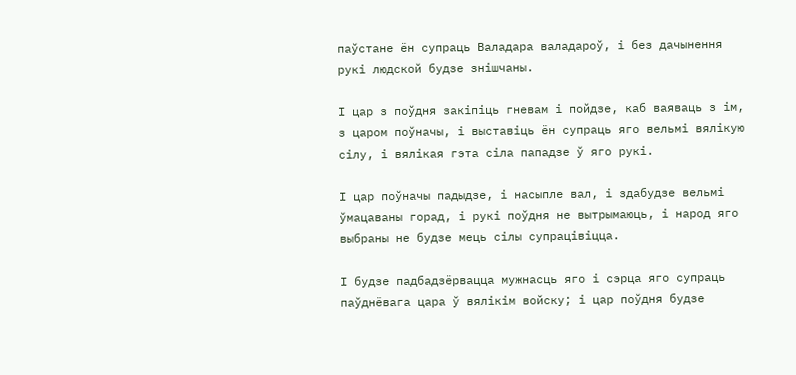паўстане ён супраць Валадара валадароў, і без дачынення рукі людской будзе знішчаны.

І цар з поўдня закіпіць гневам і пойдзе, каб ваяваць з ім, з царом поўначы, і выставіць ён супраць яго вельмі вялікую сілу, і вялікая гэта сіла пападзе ў яго рукі.

І цар поўначы падыдзе, і насыпле вал, і здабудзе вельмі ўмацаваны горад, і рукі поўдня не вытрымаюць, і народ яго выбраны не будзе мець сілы супрацівіцца.

І будзе падбадзёрвацца мужнасць яго і сэрца яго супраць паўднёвага цара ў вялікім войску; і цар поўдня будзе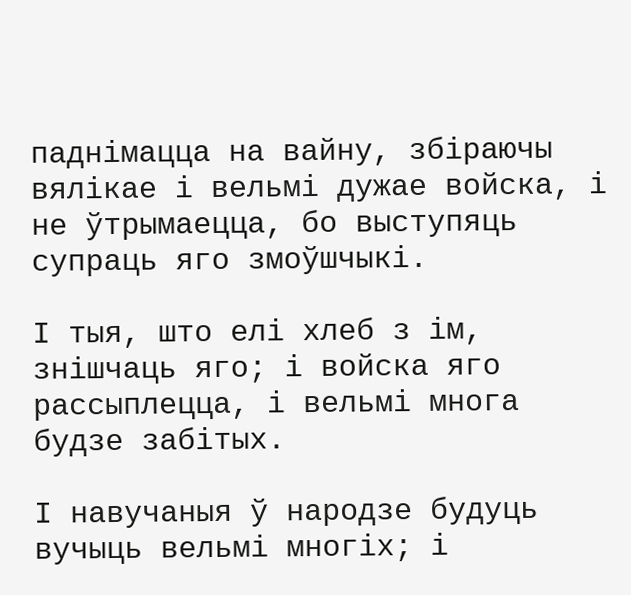паднімацца на вайну, збіраючы вялікае і вельмі дужае войска, і не ўтрымаецца, бо выступяць супраць яго змоўшчыкі.

І тыя, што елі хлеб з ім, знішчаць яго; і войска яго рассыплецца, і вельмі многа будзе забітых.

І навучаныя ў народзе будуць вучыць вельмі многіх; і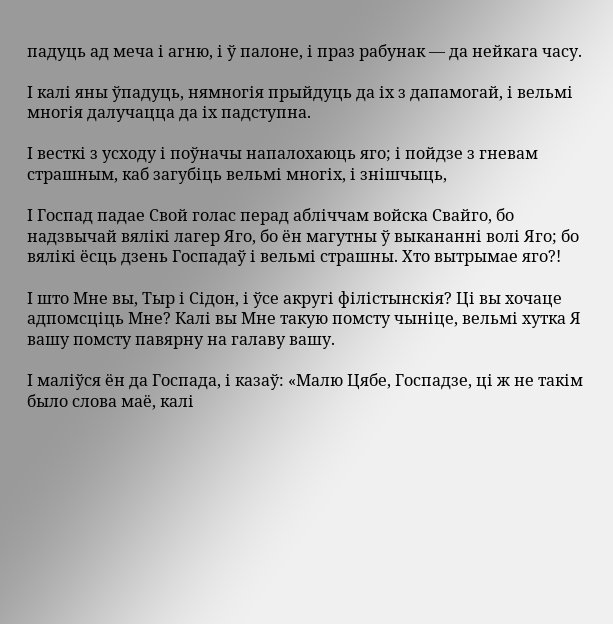падуць ад меча і агню, і ў палоне, і праз рабунак — да нейкага часу.

І калі яны ўпадуць, нямногія прыйдуць да іх з дапамогай, і вельмі многія далучацца да іх падступна.

І весткі з усходу і поўначы напалохаюць яго; і пойдзе з гневам страшным, каб загубіць вельмі многіх, і знішчыць,

І Госпад падае Свой голас перад абліччам войска Свайго, бо надзвычай вялікі лагер Яго, бо ён магутны ў выкананні волі Яго; бо вялікі ёсць дзень Госпадаў і вельмі страшны. Хто вытрымае яго?!

І што Мне вы, Тыр і Сідон, і ўсе акругі філістынскія? Ці вы хочаце адпомсціць Мне? Калі вы Мне такую помсту чыніце, вельмі хутка Я вашу помсту павярну на галаву вашу.

І маліўся ён да Госпада, і казаў: «Малю Цябе, Госпадзе, ці ж не такім было слова маё, калі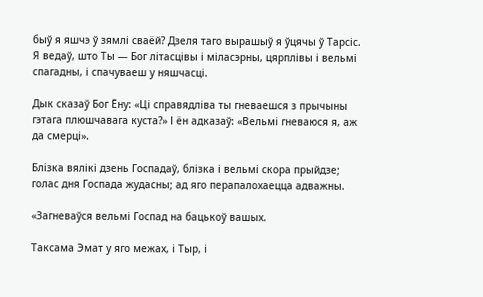быў я яшчэ ў зямлі сваёй? Дзеля таго вырашыў я ўцячы ў Тарсіс. Я ведаў, што Ты — Бог літасцівы і міласэрны, цярплівы і вельмі спагадны, і спачуваеш у няшчасці.

Дык сказаў Бог Ёну: «Ці справядліва ты гневаешся з прычыны гэтага плюшчавага куста?» І ён адказаў: «Вельмі гневаюся я, аж да смерці».

Блізка вялікі дзень Госпадаў, блізка і вельмі скора прыйдзе; голас дня Госпада жудасны; ад яго перапалохаецца адважны.

«Загневаўся вельмі Госпад на бацькоў вашых.

Таксама Эмат у яго межах, і Тыр, і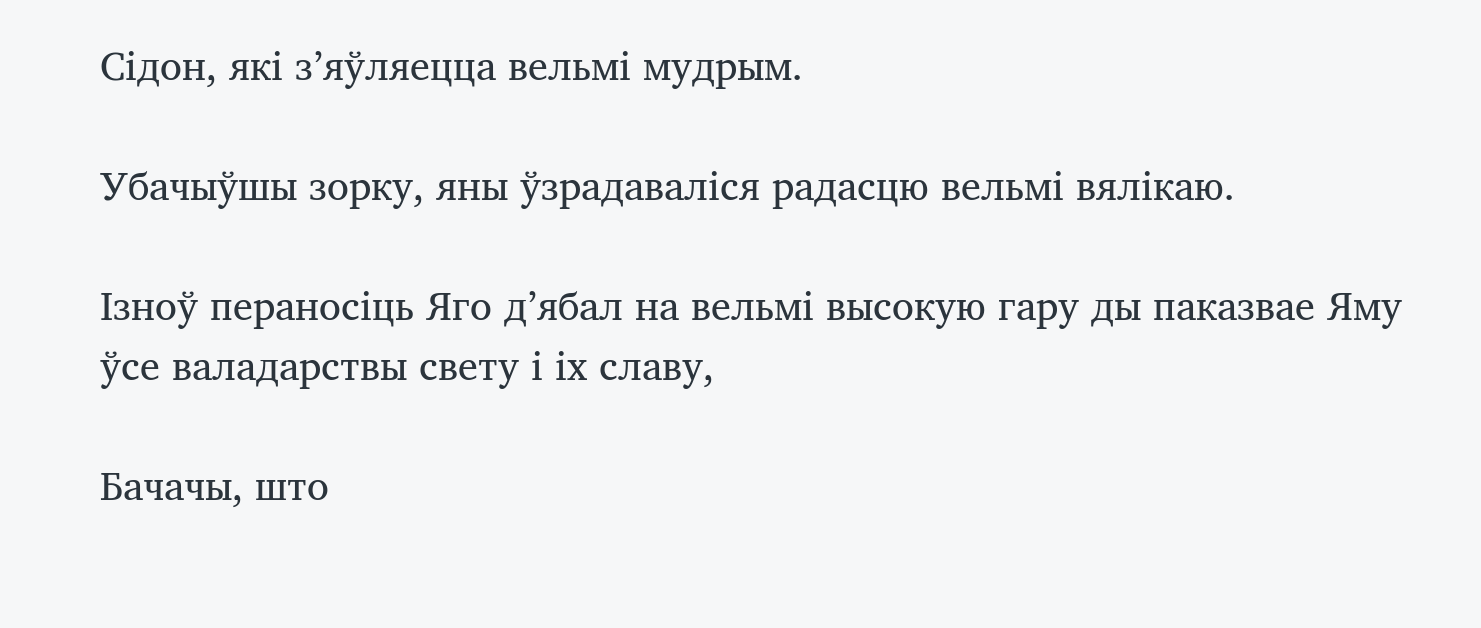Сідон, які з’яўляецца вельмі мудрым.

Убачыўшы зорку, яны ўзрадаваліся радасцю вельмі вялікаю.

Ізноў пераносіць Яго д’ябал на вельмі высокую гару ды паказвае Яму ўсе валадарствы свету і іх славу,

Бачачы, што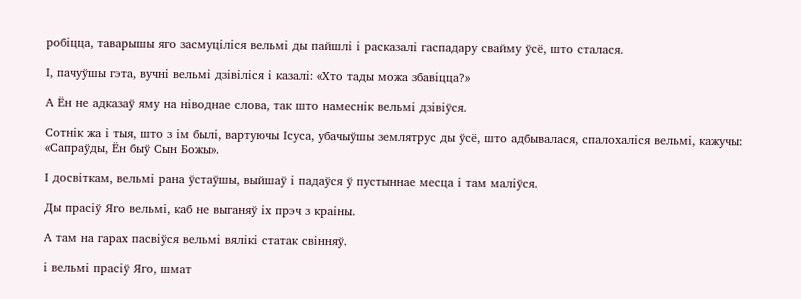робіцца, таварышы яго засмуціліся вельмі ды пайшлі і расказалі гаспадару свайму ўсё, што сталася.

І, пачуўшы гэта, вучні вельмі дзівіліся і казалі: «Хто тады можа збавіцца?»

А Ён не адказаў яму на ніводнае слова, так што намеснік вельмі дзівіўся.

Сотнік жа і тыя, што з ім былі, вартуючы Ісуса, убачыўшы землятрус ды ўсё, што адбывалася, спалохаліся вельмі, кажучы: «Сапраўды, Ён быў Сын Божы».

І досвіткам, вельмі рана ўстаўшы, выйшаў і падаўся ў пустыннае месца і там маліўся.

Ды прасіў Яго вельмі, каб не выганяў іх прэч з краіны.

А там на гарах пасвіўся вельмі вялікі статак свінняў.

і вельмі прасіў Яго, шмат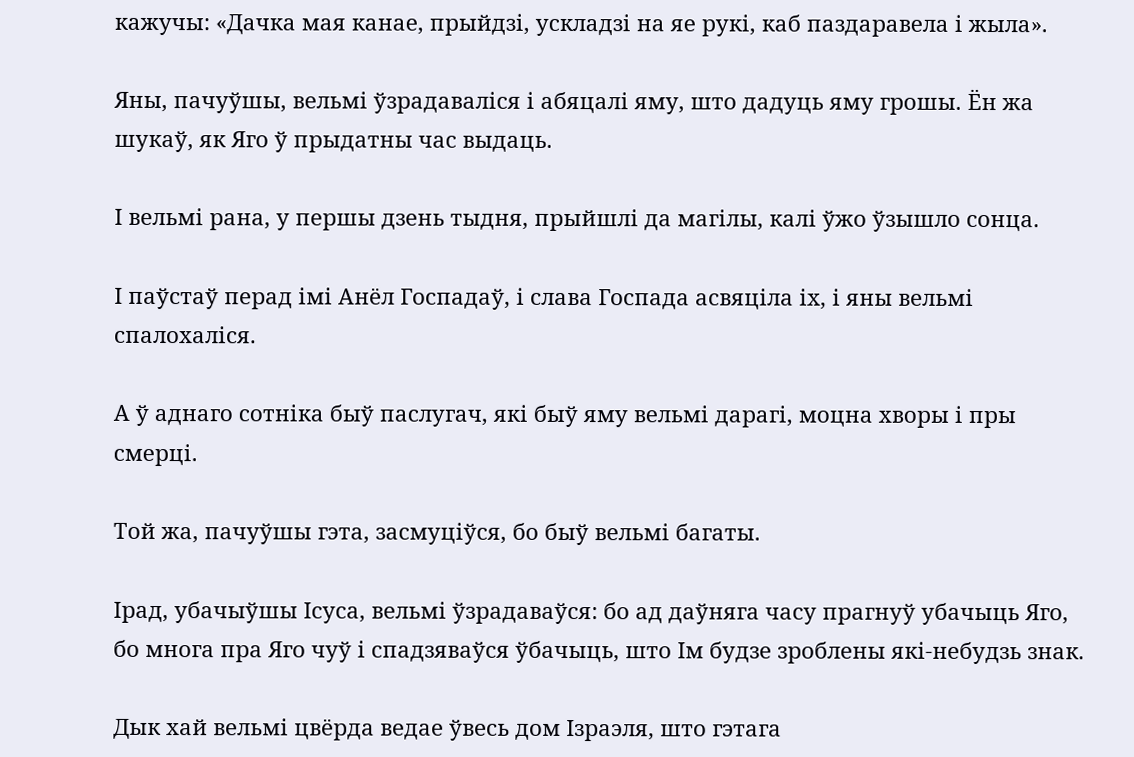кажучы: «Дачка мая канае, прыйдзі, ускладзі на яе рукі, каб паздаравела і жыла».

Яны, пачуўшы, вельмі ўзрадаваліся і абяцалі яму, што дадуць яму грошы. Ён жа шукаў, як Яго ў прыдатны час выдаць.

І вельмі рана, у першы дзень тыдня, прыйшлі да магілы, калі ўжо ўзышло сонца.

І паўстаў перад імі Анёл Госпадаў, і слава Госпада асвяціла іх, і яны вельмі спалохаліся.

А ў аднаго сотніка быў паслугач, які быў яму вельмі дарагі, моцна хворы і пры смерці.

Той жа, пачуўшы гэта, засмуціўся, бо быў вельмі багаты.

Ірад, убачыўшы Ісуса, вельмі ўзрадаваўся: бо ад даўняга часу прагнуў убачыць Яго, бо многа пра Яго чуў і спадзяваўся ўбачыць, што Ім будзе зроблены які-небудзь знак.

Дык хай вельмі цвёрда ведае ўвесь дом Ізраэля, што гэтага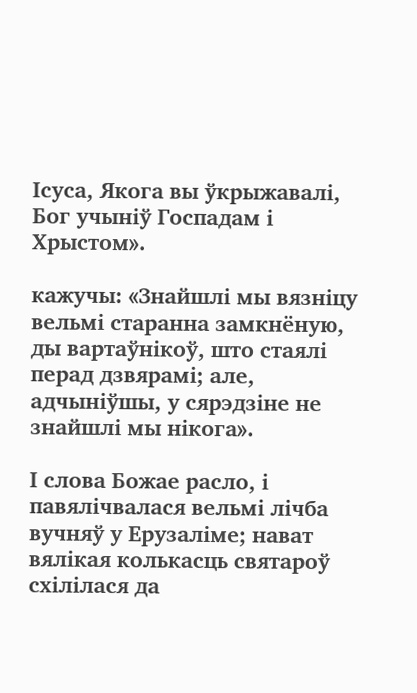Ісуса, Якога вы ўкрыжавалі, Бог учыніў Госпадам і Хрыстом».

кажучы: «Знайшлі мы вязніцу вельмі старанна замкнёную, ды вартаўнікоў, што стаялі перад дзвярамі; але, адчыніўшы, у сярэдзіне не знайшлі мы нікога».

І слова Божае расло, і павялічвалася вельмі лічба вучняў у Ерузаліме; нават вялікая колькасць святароў схілілася да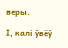веры.

І, калі ўвёў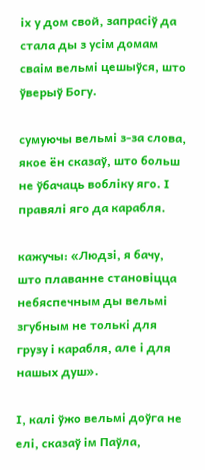іх у дом свой, запрасіў да стала ды з усім домам сваім вельмі цешыўся, што ўверыў Богу.

сумуючы вельмі з-за слова, якое ён сказаў, што больш не ўбачаць вобліку яго. І правялі яго да карабля.

кажучы: «Людзі, я бачу, што плаванне становіцца небяспечным ды вельмі згубным не толькі для грузу і карабля, але і для нашых душ».

І, калі ўжо вельмі доўга не елі, сказаў ім Паўла,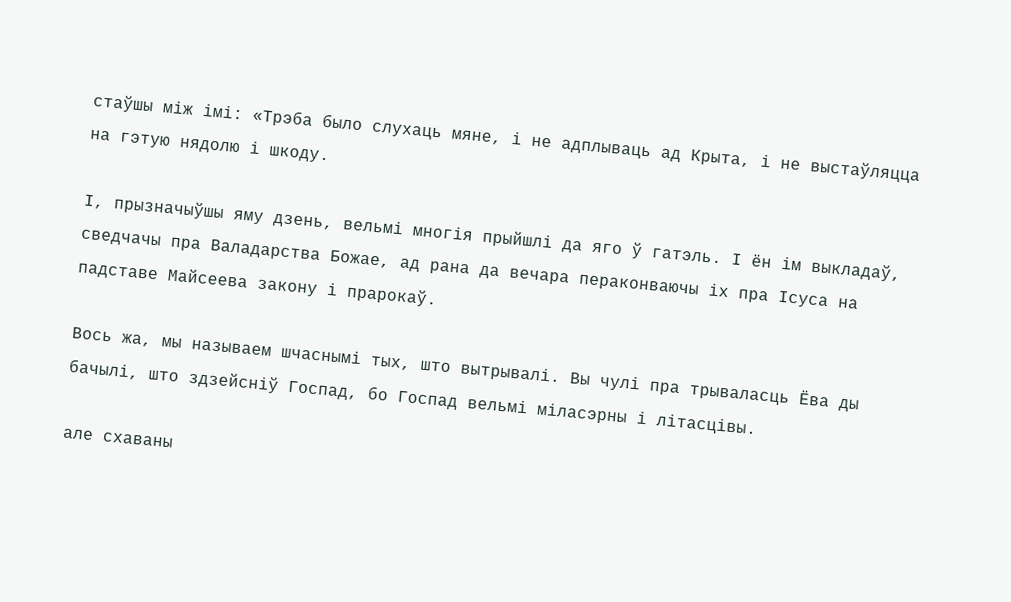стаўшы між імі: «Трэба было слухаць мяне, і не адплываць ад Крыта, і не выстаўляцца на гэтую нядолю і шкоду.

І, прызначыўшы яму дзень, вельмі многія прыйшлі да яго ў гатэль. І ён ім выкладаў, сведчачы пра Валадарства Божае, ад рана да вечара пераконваючы іх пра Ісуса на падставе Майсеева закону і прарокаў.

Вось жа, мы называем шчаснымі тых, што вытрывалі. Вы чулі пра трываласць Ёва ды бачылі, што здзейсніў Госпад, бо Госпад вельмі міласэрны і літасцівы.

але схаваны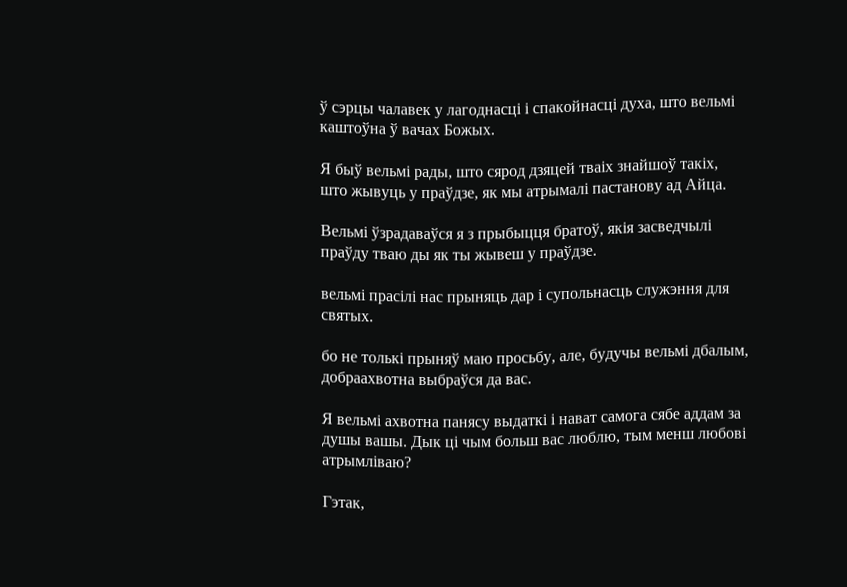ў сэрцы чалавек у лагоднасці і спакойнасці духа, што вельмі каштоўна ў вачах Божых.

Я быў вельмі рады, што сярод дзяцей тваіх знайшоў такіх, што жывуць у праўдзе, як мы атрымалі пастанову ад Айца.

Вельмі ўзрадаваўся я з прыбыцця братоў, якія засведчылі праўду тваю ды як ты жывеш у праўдзе.

вельмі прасілі нас прыняць дар і супольнасць служэння для святых.

бо не толькі прыняў маю просьбу, але, будучы вельмі дбалым, добраахвотна выбраўся да вас.

Я вельмі ахвотна панясу выдаткі і нават самога сябе аддам за душы вашы. Дык ці чым больш вас люблю, тым менш любові атрымліваю?

Гэтак,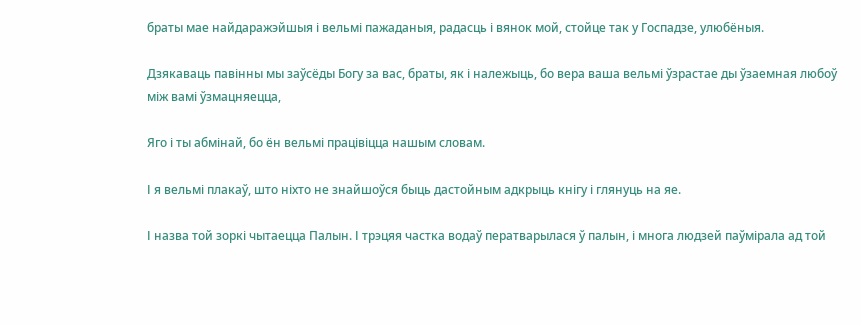браты мае найдаражэйшыя і вельмі пажаданыя, радасць і вянок мой, стойце так у Госпадзе, улюбёныя.

Дзякаваць павінны мы заўсёды Богу за вас, браты, як і належыць, бо вера ваша вельмі ўзрастае ды ўзаемная любоў між вамі ўзмацняецца,

Яго і ты абмінай, бо ён вельмі працівіцца нашым словам.

І я вельмі плакаў, што ніхто не знайшоўся быць дастойным адкрыць кнігу і глянуць на яе.

І назва той зоркі чытаецца Палын. І трэцяя частка водаў ператварылася ў палын, і многа людзей паўмірала ад той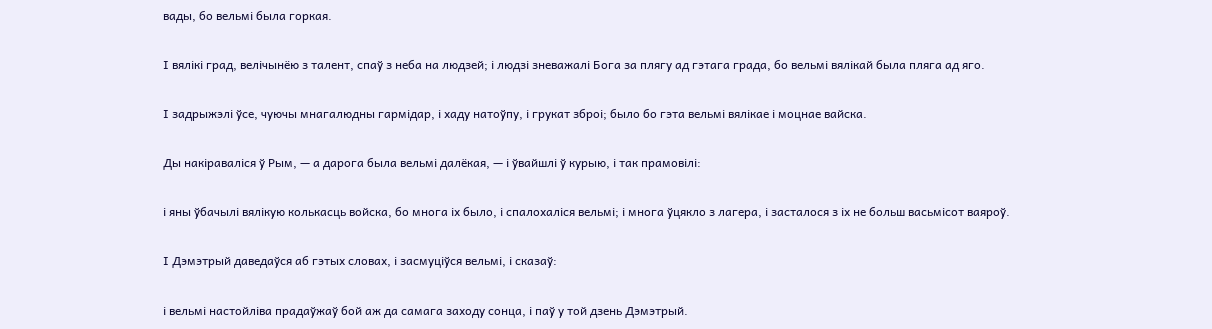вады, бо вельмі была горкая.

І вялікі град, велічынёю з талент, спаў з неба на людзей; і людзі зневажалі Бога за плягу ад гэтага града, бо вельмі вялікай была пляга ад яго.

І задрыжэлі ўсе, чуючы мнагалюдны гармідар, і хаду натоўпу, і грукат зброі; было бо гэта вельмі вялікае і моцнае вайска.

Ды накіраваліся ў Рым, — а дарога была вельмі далёкая, — і ўвайшлі ў курыю, і так прамовілі:

і яны ўбачылі вялікую колькасць войска, бо многа іх было, і спалохаліся вельмі; і многа ўцякло з лагера, і засталося з іх не больш васьмісот ваяроў.

І Дэмэтрый даведаўся аб гэтых словах, і засмуціўся вельмі, і сказаў:

і вельмі настойліва прадаўжаў бой аж да самага заходу сонца, і паў у той дзень Дэмэтрый.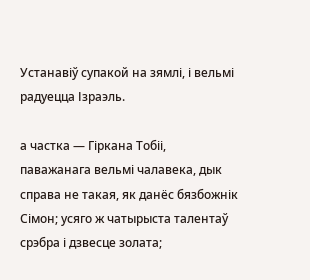Устанавіў супакой на зямлі, і вельмі радуецца Ізраэль.

а частка — Гіркана Тобіі, паважанага вельмі чалавека, дык справа не такая, як данёс бязбожнік Сімон; усяго ж чатырыста талентаў срэбра і дзвесце золата;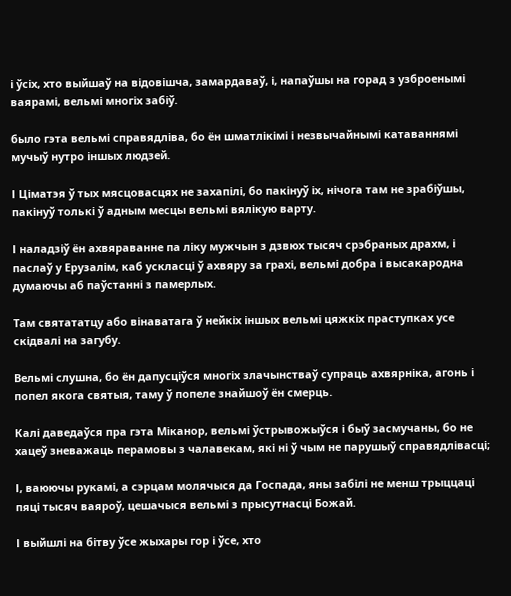і ўсіх, хто выйшаў на відовішча, замардаваў, і, напаўшы на горад з узброенымі ваярамі, вельмі многіх забіў.

было гэта вельмі справядліва, бо ён шматлікімі і незвычайнымі катаваннямі мучыў нутро іншых людзей.

І Ціматэя ў тых мясцовасцях не захапілі, бо пакінуў іх, нічога там не зрабіўшы, пакінуў толькі ў адным месцы вельмі вялікую варту.

І наладзіў ён ахвяраванне па ліку мужчын з дзвюх тысяч срэбраных драхм, і паслаў у Ерузалім, каб ускласці ў ахвяру за грахі, вельмі добра і высакародна думаючы аб паўстанні з памерлых.

Там святататцу або вінаватага ў нейкіх іншых вельмі цяжкіх праступках усе скідвалі на загубу.

Вельмі слушна, бо ён дапусціўся многіх злачынстваў супраць ахвярніка, агонь і попел якога святыя, таму ў попеле знайшоў ён смерць.

Калі даведаўся пра гэта Міканор, вельмі ўстрывожыўся і быў засмучаны, бо не хацеў зневажаць перамовы з чалавекам, які ні ў чым не парушыў справядлівасці;

І, ваюючы рукамі, а сэрцам молячыся да Госпада, яны забілі не менш трыццаці пяці тысяч ваяроў, цешачыся вельмі з прысутнасці Божай.

І выйшлі на бітву ўсе жыхары гор і ўсе, хто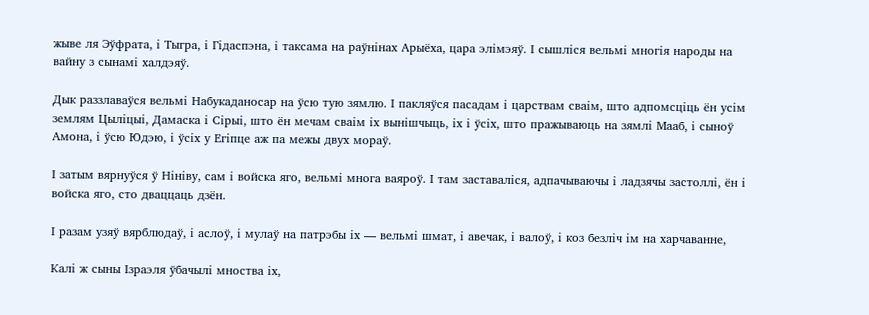жыве ля Эўфрата, і Тыгра, і Гідаспэна, і таксама на раўнінах Арыёха, цара элімэяў. І сышліся вельмі многія народы на вайну з сынамі халдэяў.

Дык раззлаваўся вельмі Набукаданосар на ўсю тую зямлю. І пакляўся пасадам і царствам сваім, што адпомсціць ён усім землям Цыліцыі, Дамаска і Сірыі, што ён мечам сваім іх вынішчыць, іх і ўсіх, што пражываюць на зямлі Мааб, і сыноў Амона, і ўсю Юдэю, і ўсіх у Егіпце аж па межы двух мораў.

І затым вярнуўся ў Нініву, сам і войска яго, вельмі многа ваяроў. І там заставаліся, адпачываючы і ладзячы застоллі, ён і войска яго, сто дваццаць дзён.

І разам узяў вярблюдаў, і аслоў, і мулаў на патрэбы іх — вельмі шмат, і авечак, і валоў, і коз безліч ім на харчаванне,

Калі ж сыны Ізраэля ўбачылі мноства іх,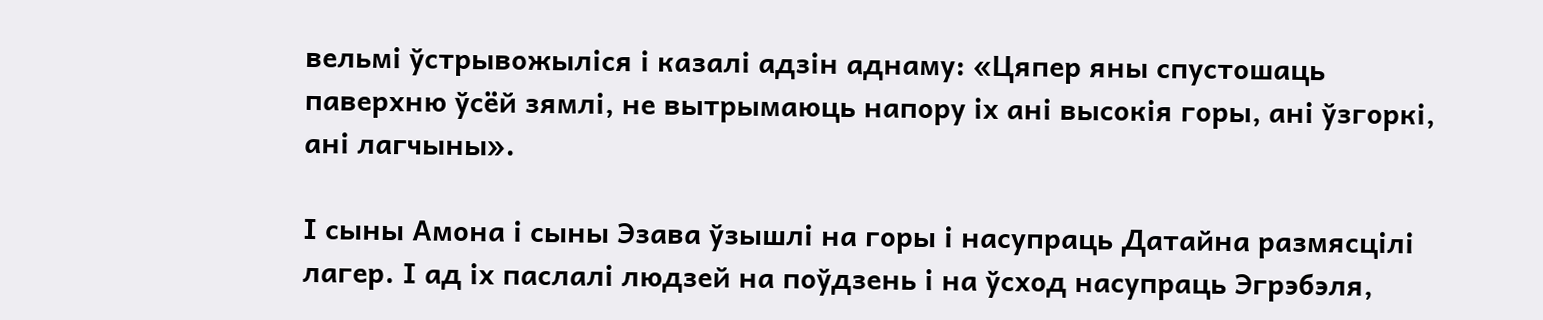вельмі ўстрывожыліся і казалі адзін аднаму: «Цяпер яны спустошаць паверхню ўсёй зямлі, не вытрымаюць напору іх ані высокія горы, ані ўзгоркі, ані лагчыны».

І сыны Амона і сыны Эзава ўзышлі на горы і насупраць Датайна размясцілі лагер. І ад іх паслалі людзей на поўдзень і на ўсход насупраць Эгрэбэля,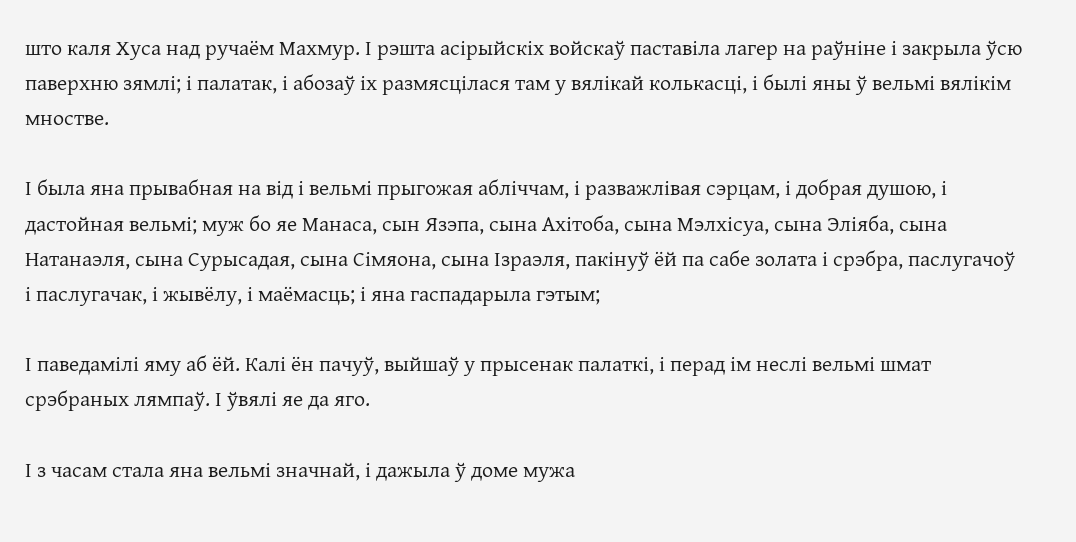што каля Хуса над ручаём Махмур. І рэшта асірыйскіх войскаў паставіла лагер на раўніне і закрыла ўсю паверхню зямлі; і палатак, і абозаў іх размясцілася там у вялікай колькасці, і былі яны ў вельмі вялікім мностве.

І была яна прывабная на від і вельмі прыгожая абліччам, і разважлівая сэрцам, і добрая душою, і дастойная вельмі; муж бо яе Манаса, сын Язэпа, сына Ахітоба, сына Мэлхісуа, сына Эліяба, сына Натанаэля, сына Сурысадая, сына Сімяона, сына Ізраэля, пакінуў ёй па сабе золата і срэбра, паслугачоў і паслугачак, і жывёлу, і маёмасць; і яна гаспадарыла гэтым;

І паведамілі яму аб ёй. Калі ён пачуў, выйшаў у прысенак палаткі, і перад ім неслі вельмі шмат срэбраных лямпаў. І ўвялі яе да яго.

І з часам стала яна вельмі значнай, і дажыла ў доме мужа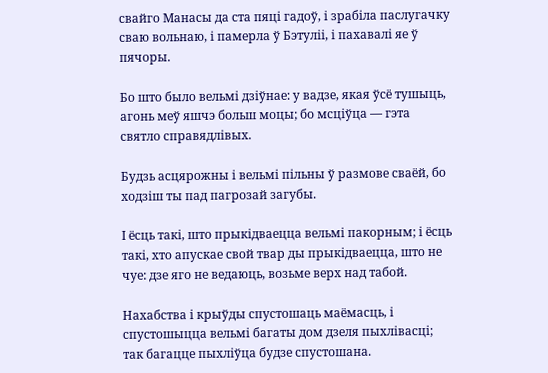свайго Манасы да ста пяці гадоў, і зрабіла паслугачку сваю вольнаю, і памерла ў Бэтуліі, і пахавалі яе ў пячоры.

Бо што было вельмі дзіўнае: у вадзе, якая ўсё тушыць, агонь меў яшчэ больш моцы; бо мсціўца — гэта святло справядлівых.

Будзь асцярожны і вельмі пільны ў размове сваёй, бо ходзіш ты пад пагрозай загубы.

І ёсць такі, што прыкідваецца вельмі пакорным; і ёсць такі, хто апускае свой твар ды прыкідваецца, што не чуе: дзе яго не ведаюць, возьме верх над табой.

Нахабства і крыўды спустошаць маёмасць, і спустошыцца вельмі багаты дом дзеля пыхлівасці; так багацце пыхліўца будзе спустошана.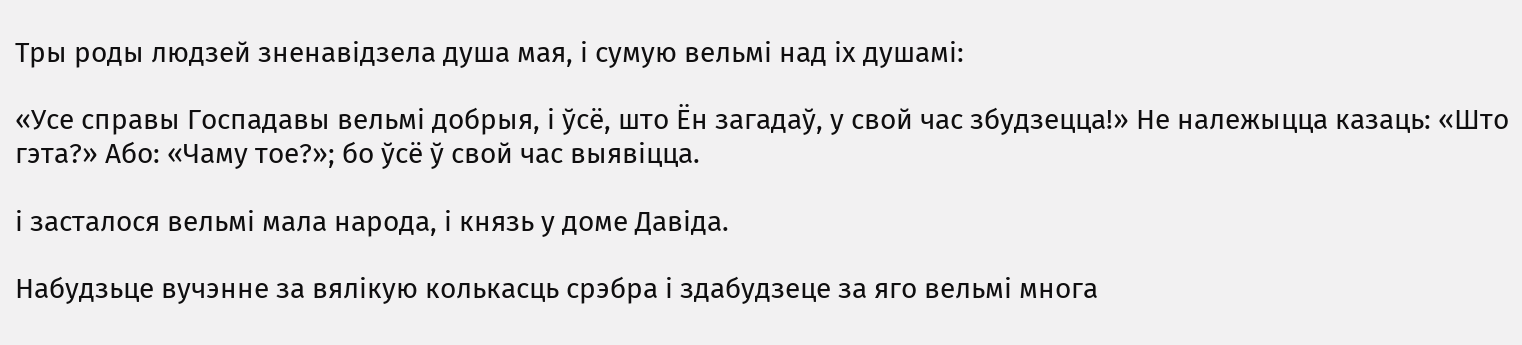Тры роды людзей зненавідзела душа мая, і сумую вельмі над іх душамі:

«Усе справы Госпадавы вельмі добрыя, і ўсё, што Ён загадаў, у свой час збудзецца!» Не належыцца казаць: «Што гэта?» Або: «Чаму тое?»; бо ўсё ў свой час выявіцца.

і засталося вельмі мала народа, і князь у доме Давіда.

Набудзьце вучэнне за вялікую колькасць срэбра і здабудзеце за яго вельмі многа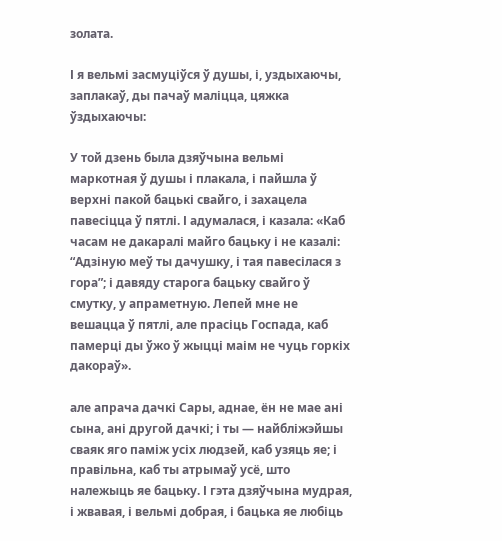золата.

І я вельмі засмуціўся ў душы, і, уздыхаючы, заплакаў, ды пачаў маліцца, цяжка ўздыхаючы:

У той дзень была дзяўчына вельмі маркотная ў душы і плакала, і пайшла ў верхні пакой бацькі свайго, і захацела павесіцца ў пятлі. І адумалася, і казала: «Каб часам не дакаралі майго бацьку і не казалі: “Адзіную меў ты дачушку, і тая павесілася з гора”; і давяду старога бацьку свайго ў смутку, у апраметную. Лепей мне не вешацца ў пятлі, але прасіць Госпада, каб памерці ды ўжо ў жыцці маім не чуць горкіх дакораў».

але апрача дачкі Сары, аднае, ён не мае ані сына, ані другой дачкі; і ты — найбліжэйшы сваяк яго паміж усіх людзей, каб узяць яе; і правільна, каб ты атрымаў усё, што належыць яе бацьку. І гэта дзяўчына мудрая, і жвавая, і вельмі добрая, і бацька яе любіць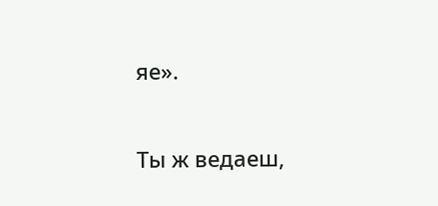яе».

Ты ж ведаеш,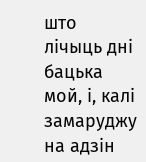што лічыць дні бацька мой, і, калі замаруджу на адзін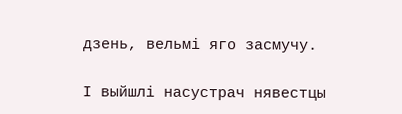дзень, вельмі яго засмучу.

І выйшлі насустрач нявестцы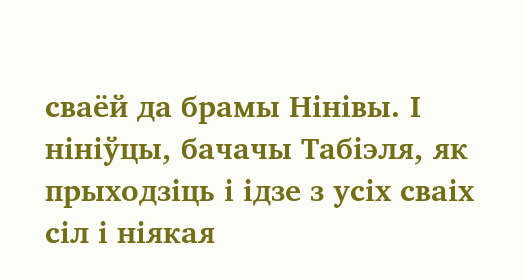сваёй да брамы Нінівы. І нініўцы, бачачы Табіэля, як прыходзіць і ідзе з усіх сваіх сіл і ніякая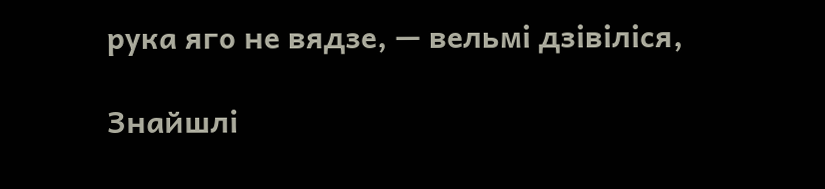рука яго не вядзе, — вельмі дзівіліся,

Знайшлі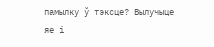памылку ў тэксце? Вылучыце яе і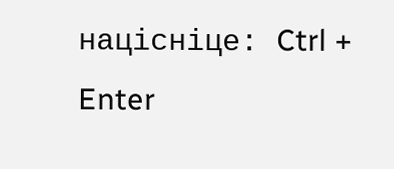націсніце: Ctrl + Enter